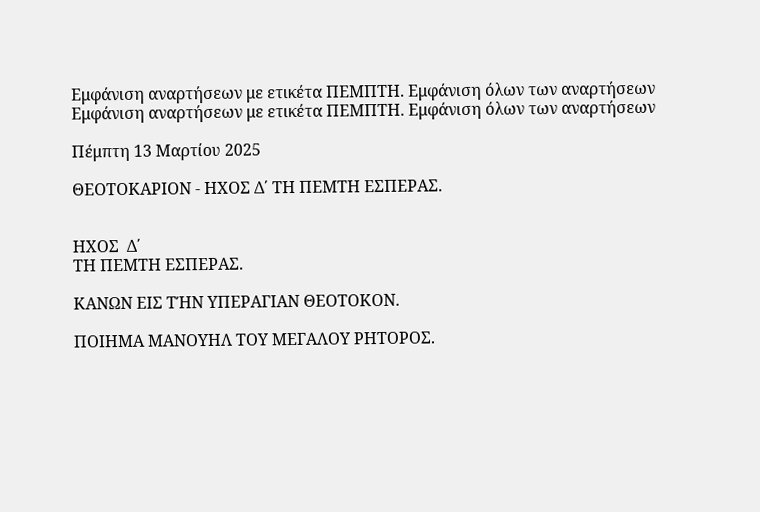Εμφάνιση αναρτήσεων με ετικέτα ΠΕΜΠΤΗ. Εμφάνιση όλων των αναρτήσεων
Εμφάνιση αναρτήσεων με ετικέτα ΠΕΜΠΤΗ. Εμφάνιση όλων των αναρτήσεων

Πέμπτη 13 Μαρτίου 2025

ΘΕΟΤΟΚΑΡΙΟΝ - ΗΧΟΣ Δ΄ ΤΗ ΠΕΜΤΗ ΕΣΠΕΡΑΣ.


ΗΧΟΣ  Δ΄
ΤΗ ΠΕΜΤΗ ΕΣΠΕΡΑΣ.

ΚΑΝΩΝ ΕΙΣ ΤΉΝ ΥΠΕΡΑΓΙΑΝ ΘΕΟΤΟΚΟΝ.

ΠΟΙΗΜΑ ΜΑΝΟΥΗΛ ΤΟΥ ΜΕΓΑΛΟΥ ΡΗΤΟΡΟΣ.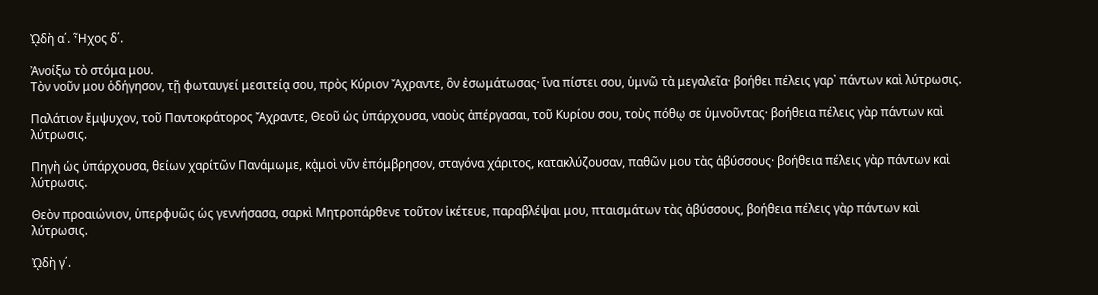ᾨδὴ α΄. Ἦχος δ΄.

Ἀνοίξω τὸ στόμα μου.
Τὸν νοῦν μου ὁδήγησον, τῇ φωταυγεί μεσιτείᾳ σου, πρὸς Κύριον Ἄχραντε, ὃν ἐσωμάτωσας· ἵνα πίστει σου, ὑμνῶ τὰ μεγαλεῖα· βοήθει πέλεις γαρ᾿ πάντων καὶ λύτρωσις.

Παλάτιον ἔμψυχον, τοῦ Παντοκράτορος Ἄχραντε, Θεοῦ ὡς ὑπάρχουσα, ναοὺς ἀπέργασαι, τοῦ Κυρίου σου, τοὺς πόθῳ σε ὑμνοῦντας· βοήθεια πέλεις γὰρ πάντων καὶ λύτρωσις.

Πηγὴ ὡς ὑπάρχουσα, θείων χαρίτῶν Πανάμωμε, κᾀμοὶ νῦν ἐπόμβρησον, σταγόνα χάριτος, κατακλύζουσαν, παθῶν μου τὰς ἀβύσσους· βοήθεια πέλεις γὰρ πάντων καὶ λύτρωσις.

Θεὸν προαιώνιον, ὑπερφυῶς ὡς γεννήσασα, σαρκὶ Μητροπάρθενε τοῦτον ἱκέτευε, παραβλέψαι μου, πταισμάτων τὰς ἀβύσσους, βοήθεια πέλεις γὰρ πάντων καὶ λύτρωσις.

ᾨδὴ γ΄.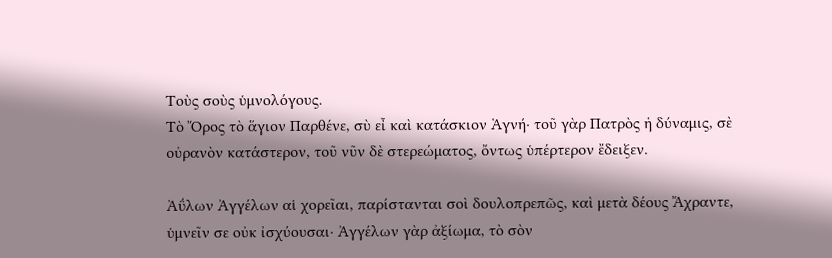Τοὺς σοὺς ὑμνολόγους.
Τὸ Ὄρος τὸ ἅγιον Παρθένε, σὺ εἶ καὶ κατάσκιον Ἁγνή· τοῦ γὰρ Πατρὸς ἡ δύναμις, σὲ οὐρανὸν κατάστερον, τοῦ νῦν δὲ στερεώματος, ὄντως ὑπέρτερον ἔδειξεν.

Ἀΰλων Ἀγγέλων αἱ χορεῖαι, παρίστανται σοὶ δουλοπρεπῶς, καὶ μετὰ δέους Ἄχραντε, ὑμνεῖν σε οὐκ ἰσχύουσαι· Ἀγγέλων γὰρ ἀξίωμα, τὸ σὸν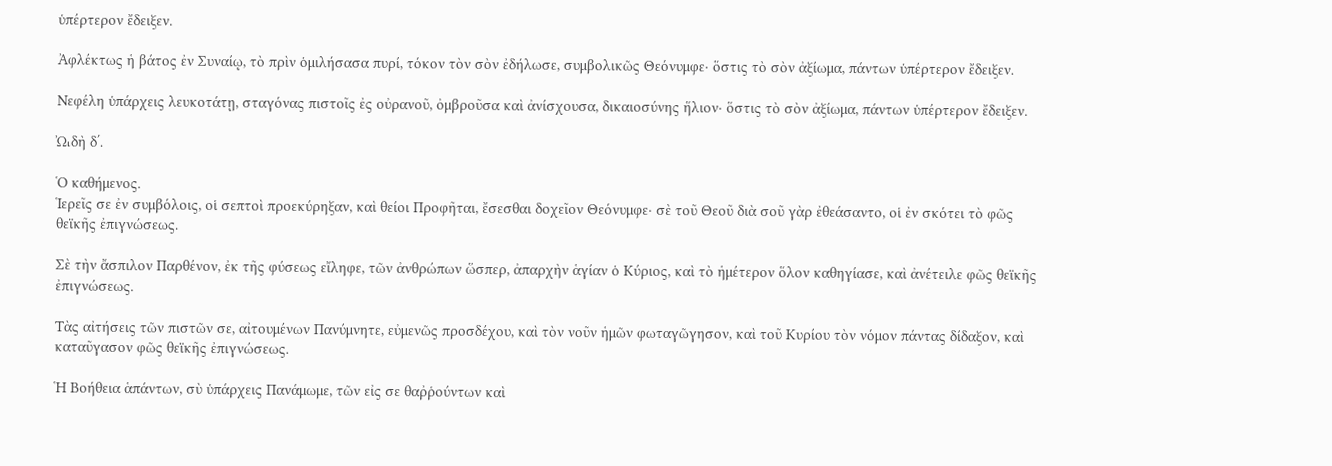ὑπέρτερον ἔδειξεν.

Ἀφλέκτως ἡ βάτος ἐν Συναίῳ, τὸ πρὶν ὁμιλήσασα πυρί, τόκον τὸν σὸν ἐδήλωσε, συμβολικῶς Θεόνυμφε· ὅστις τὸ σὸν ἀξίωμα, πάντων ὑπέρτερον ἔδειξεν.

Νεφέλη ὑπάρχεις λευκοτάτῃ, σταγόνας πιστοῖς ἐς οὐρανοῦ, ὀμβροῦσα καὶ ἀνίσχουσα, δικαιοσύνης ἥλιον· ὅστις τὸ σὸν ἀξίωμα, πάντων ὑπέρτερον ἔδειξεν.

ᾨδὴ δ΄.

Ὁ καθήμενος.
Ἱερεῖς σε ἐν συμβόλοις, οἱ σεπτοὶ προεκύρηξαν, καὶ θείοι Προφῆται, ἔσεσθαι δοχεῖον Θεόνυμφε· σὲ τοῦ Θεοῦ διὰ σοῦ γὰρ ἐθεάσαντο, οἱ ἐν σκότει τὸ φῶς θεϊκῆς ἐπιγνώσεως.

Σὲ τὴν ἄσπιλον Παρθένον, ἐκ τῆς φύσεως εἴληφε, τῶν ἀνθρώπων ὥσπερ, ἀπαρχὴν ἁγίαν ὁ Κύριος, καὶ τὸ ἡμέτερον ὅλον καθηγίασε, καὶ ἀνέτειλε φῶς θεϊκῆς ἐπιγνώσεως.

Τὰς αἰτήσεις τῶν πιστῶν σε, αἰτουμένων Πανύμνητε, εὐμενῶς προσδέχου, καὶ τὸν νοῦν ἡμῶν φωταγῶγησον, καὶ τοῦ Κυρίου τὸν νόμον πάντας δίδαξον, καὶ καταῦγασον φῶς θεϊκῆς ἐπιγνώσεως.

Ἡ Βοήθεια ἁπάντων, σὺ ὑπάρχεις Πανάμωμε, τῶν εἰς σε θαῤῥούντων καὶ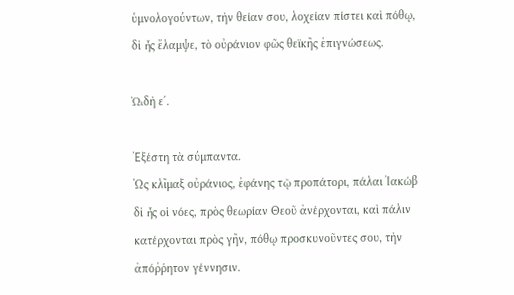ὑμνολογούντων, τὴν θείαν σου, λοχείαν πίστει καὶ πόθῳ, δἰ ἧς ἔλαμψε, τὸ οὐράνιον φῶς θεϊκῆς ἐπιγνώσεως.

ᾨδὴ ε΄.

Ἐξέστη τὰ σύμπαντα.
Ὡς κλῖμαξ οὐράνιος, ἐφάνης τῷ προπάτορι, πάλαι Ἰακώβ δἰ ἧς οἱ νόες, πρὸς θεωρίαν Θεοῦ ἀνέρχονται, καὶ πάλιν κατέρχονται πρὸς γῆν, πόθῳ προσκυνοῦντες σου, τὴν ἀπόῤῥητον γέννησιν.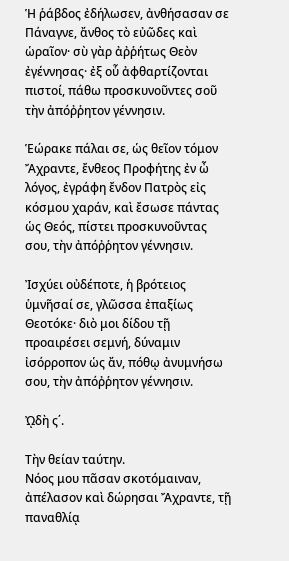Ἡ ῥάβδος ἐδήλωσεν, ἀνθήσασαν σε Πάναγνε, ἄνθος τὸ εὐῶδες καὶ ὡραῖον· σὺ γὰρ ἀῤῥήτως Θεὸν ἐγέννησας· ἐξ οὗ ἀφθαρτίζονται πιστοί, πάθω προσκυνοῦντες σοῦ τὴν ἀπόῤῥητον γέννησιν.

Ἑώρακε πάλαι σε, ὡς θεῖον τόμον Ἄχραντε, ἔνθεος Προφήτης ἐν ὦ λόγος, ἐγράφη ἔνδον Πατρὸς εἰς κόσμου χαράν, καὶ ἔσωσε πάντας ὡς Θεός, πίστει προσκυνοῦντας σου, τὴν ἀπόῤῥητον γέννησιν.

Ἰσχύει οὐδέποτε, ἡ βρότειος ὑμνῆσαί σε, γλῶσσα ἐπαξίως Θεοτόκε· διὸ μοι δίδου τῇ προαιρέσει σεμνή, δύναμιν ἰσόρροπον ὡς ἄν, πόθῳ ἀνυμνήσω σου, τὴν ἀπόῤῥητον γέννησιν.

ᾨδὴ ς΄.

Τὴν θείαν ταύτην.
Νόος μου πᾶσαν σκοτόμαιναν, ἀπέλασον καὶ δώρησαι Ἄχραντε, τῇ παναθλίᾳ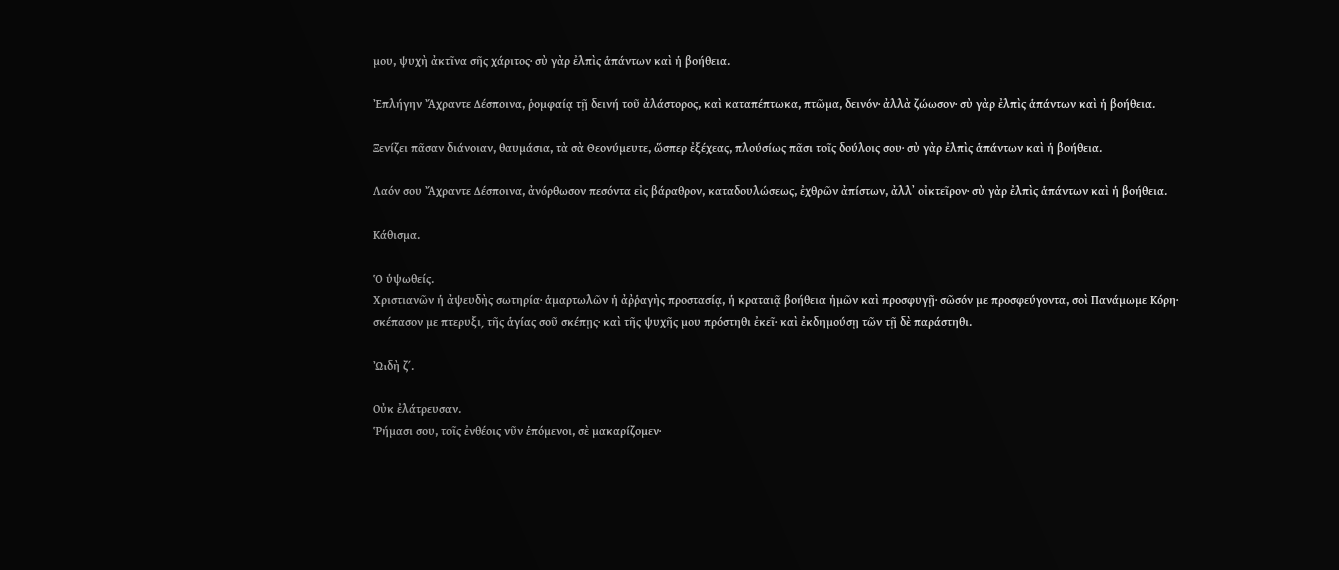μου, ψυχὴ ἀκτῖνα σῆς χάριτος· σὺ γὰρ ἐλπὶς ἁπάντων καὶ ἡ βοήθεια.

Ἐπλήγην Ἄχραντε Δέσποινα, ῥομφαίᾳ τῇ δεινή τοῦ ἀλάστορος, καὶ καταπέπτωκα, πτῶμα, δεινόν· ἀλλὰ ζώωσον· σὺ γὰρ ἐλπὶς ἁπάντων καὶ ἡ βοήθεια.

Ξενίζει πᾶσαν διάνοιαν, θαυμάσια, τὰ σὰ Θεονύμευτε, ὥσπερ ἐξέχεας, πλούσίως πᾶσι τοῖς δούλοις σου· σὺ γὰρ ἐλπὶς ἁπάντων καὶ ἡ βοήθεια.

Λαόν σου Ἄχραντε Δέσποινα, ἀνόρθωσον πεσόντα εἰς βάραθρον, καταδουλώσεως, ἐχθρῶν ἀπίστων, ἀλλ᾽ οἰκτεῖρον· σὺ γὰρ ἐλπὶς ἁπάντων καὶ ἡ βοήθεια.

Κάθισμα.

Ὁ ὑψωθείς.
Χριστιανῶν ἡ ἀψευδὴς σωτηρία· ἁμαρτωλῶν ἡ ἀῤῥαγὴς προστασίᾳ, ἡ κραταιᾷ βοήθεια ἡμῶν καὶ προσφυγῇ· σῶσόν με προσφεύγοντα, σοὶ Πανάμωμε Κόρη· σκέπασον με πτερυξι͵ τῆς ἁγίας σοῦ σκέπῃς· καὶ τῆς ψυχῆς μου πρόστηθι ἐκεῖ· καὶ ἐκδημούσῃ τῶν τῇ δὲ παράστηθι.

ᾨδὴ ζ΄.

Οὐκ ἐλάτρευσαν.
Ῥήμασι σου, τοῖς ἐνθέοις νῦν ἑπόμενοι, σὲ μακαρίζομεν·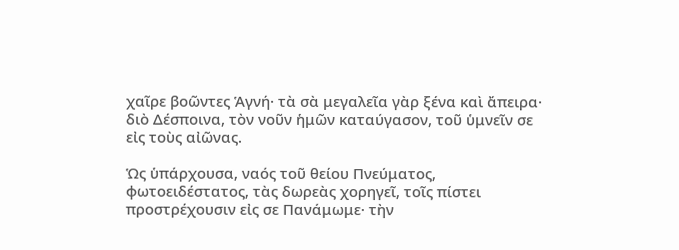χαῖρε βοῶντες Ἁγνή· τὰ σὰ μεγαλεῖα γὰρ ξένα καὶ ἄπειρα· διὸ Δέσποινα, τὸν νοῦν ἡμῶν καταύγασον, τοῦ ὑμνεῖν σε εἰς τοὺς αἰῶνας.

Ὡς ὑπάρχουσα, ναός τοῦ θείου Πνεύματος, φωτοειδέστατος, τὰς δωρεὰς χορηγεῖ, τοῖς πίστει προστρέχουσιν εἰς σε Πανάμωμε· τὴν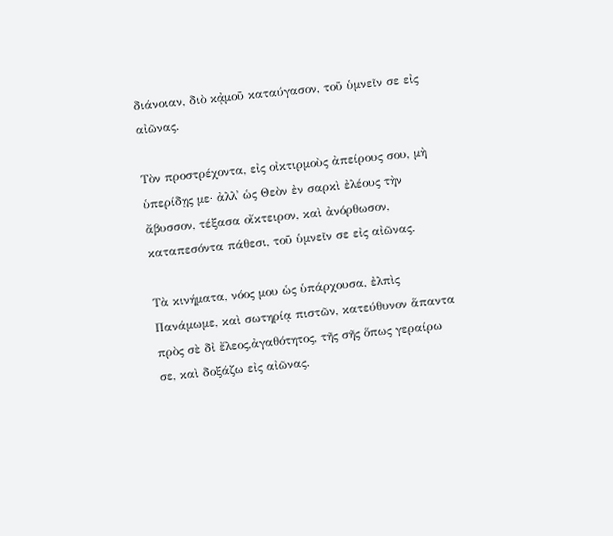διάνοιαν, διὸ κᾀμοῦ καταύγασον, τοῦ ὑμνεῖν σε εἰς αἰῶνας.

Τὸν προστρέχοντα, εἰς οἰκτιρμοὺς ἀπείρους σου, μὴ ὑπερίδῃς με· ἀλλ᾽ ὡς Θεὸν ἐν σαρκὶ ἐλέους τὴν ἄβυσσον, τέξασα οἴκτειρον, καὶ ἀνόρθωσον, καταπεσόντα πάθεσι, τοῦ ὑμνεῖν σε εἰς αἰῶνας.

Τὰ κινήματα, νόος μου ὡς ὑπάρχουσα, ἐλπὶς Πανάμωμε, καὶ σωτηρίᾳ πιστῶν, κατεύθυνον ἅπαντα πρὸς σὲ δἰ ἔλεος,ἀγαθότητος, τῆς σῆς ὅπως γεραίρω σε, καὶ δοξάζω εἰς αἰῶνας.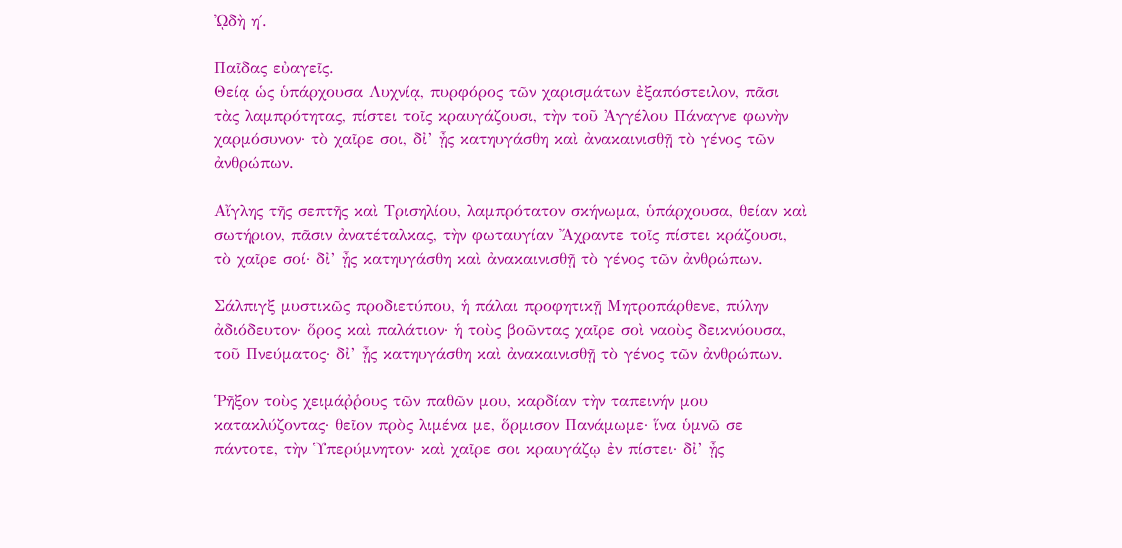ᾨδὴ η΄.

Παῖδας εὐαγεῖς.
Θείᾳ ὡς ὑπάρχουσα Λυχνίᾳ, πυρφόρος τῶν χαρισμάτων ἐξαπόστειλον, πᾶσι τὰς λαμπρότητας, πίστει τοῖς κραυγάζουσι, τὴν τοῦ Ἀγγέλου Πάναγνε φωνὴν χαρμόσυνον· τὸ χαῖρε σοι, δἰ’ ᾖς κατηυγάσθη καὶ ἀνακαινισθῇ τὸ γένος τῶν ἀνθρώπων.

Αἴγλης τῆς σεπτῆς καὶ Τρισηλίου, λαμπρότατον σκήνωμα, ὑπάρχουσα, θείαν καὶ σωτήριον, πᾶσιν ἀνατέταλκας, τὴν φωταυγίαν Ἄχραντε τοῖς πίστει κράζουσι, τὸ χαῖρε σοί· δἰ’ ᾖς κατηυγάσθη καὶ ἀνακαινισθῇ τὸ γένος τῶν ἀνθρώπων.

Σάλπιγξ μυστικῶς προδιετύπου, ἡ πάλαι προφητικῇ Μητροπάρθενε, πύλην ἀδιόδευτον· ὅρος καὶ παλάτιον· ἡ τοὺς βοῶντας χαῖρε σοὶ ναοὺς δεικνύουσα, τοῦ Πνεύματος· δἰ’ ᾖς κατηυγάσθη καὶ ἀνακαινισθῇ τὸ γένος τῶν ἀνθρώπων.

Ῥῆξον τοὺς χειμάῤῥους τῶν παθῶν μου, καρδίαν τὴν ταπεινήν μου κατακλύζοντας· θεῖον πρὸς λιμένα με, ὅρμισον Πανάμωμε· ἵνα ὑμνῶ σε πάντοτε, τὴν Ὑπερύμνητον· καὶ χαῖρε σοι κραυγάζῳ ἐν πίστει· δἰ’ ᾖς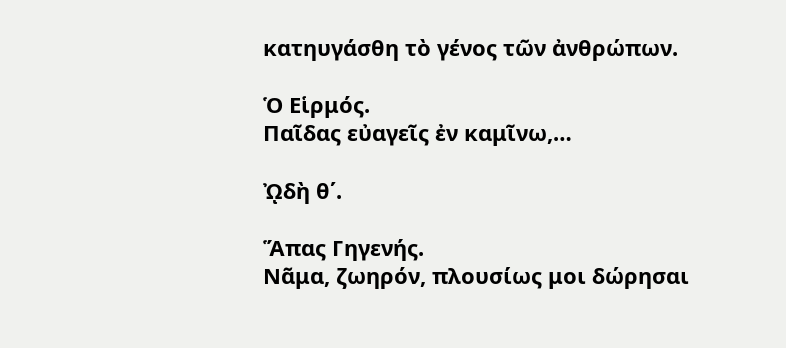κατηυγάσθη τὸ γένος τῶν ἀνθρώπων.

Ὁ Εἱρμός.
Παῖδας εὐαγεῖς ἐν καμῖνω,…

ᾨδὴ θ΄.

Ἅπας Γηγενής.
Νᾶμα, ζωηρόν, πλουσίως μοι δώρησαι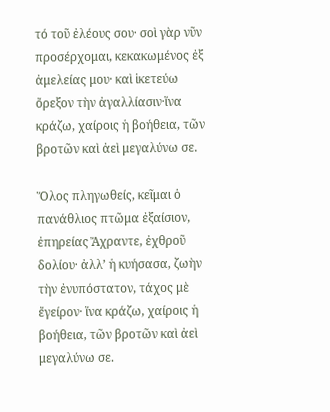τό τοῦ ἐλέους σου· σοὶ γὰρ νῦν προσέρχομαι, κεκακωμένος ἐξ ἀμελείας μου· καὶ ἱκετεύω ὄρεξον τὴν ἀγαλλίασιν·ἵνα κράζω, χαίροις ἡ βοήθεια, τῶν βροτῶν καὶ ἀεὶ μεγαλύνω σε.

Ὅλος πληγωθείς, κεῖμαι ὁ πανάθλιος πτῶμα ἐξαίσιον, ἐπηρείας Ἄχραντε, ἐχθροῦ δολίου· ἀλλ’ ἡ κυήσασα, ζωὴν τὴν ἐνυπόστατον, τάχος μὲ ἔγείρον· ἵνα κράζω, χαίροις ἡ βοήθεια, τῶν βροτῶν καὶ ἀεὶ μεγαλύνω σε.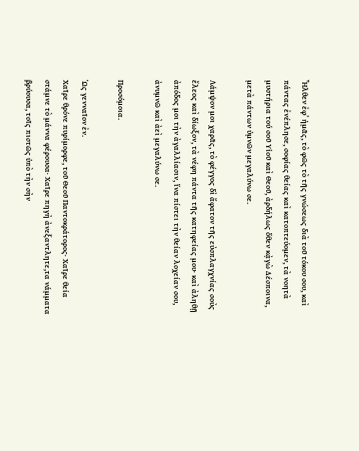Ἦλθεν ἐφ’ ἡμᾶς, τὸ φῶς τὸ τῆς γνώσεως διὰ τοῦ τόκου σου, καὶ πάντας ἐνέπλησε, σοφίας θείας καὶ κατοπτεύομεν, τὰ νοητὰ μυστήρια τού σοῦ Υἱοῦ καὶ Θεοῦ, ἀρδήλως ὅθεν κᾀγὼ Δέσποινα, μετὰ πάντων ὑμνῶν μεγαλύνω σε.

Λάμψον μοι χαρᾶς, τὸ φέγγος δἰ ἄφατον τῆς εὐσπλαγχνίας σοὺς ἔλεος καὶ δίωξον, τὰ νέφη πάντα τῆς κατηφείας μου· καὶ ἀληθῇ ἀπόδος μοι τὴν ἀγαλλίασιν, ἵνα πίστει τὴν θείαν λοχείαν σου, ἀνυμνῶ καὶ ἀεὶ μεγαλύνω σε.

Προσόμοια.

Ὡς γενναῖον ἐν.
Χαῖρε θρόνε πυρίμορφε, τοῦ Θεοῦ Παντοκράτορος· Χαῖρε θεία στάμνε τὸ μάννα φέρουσα· Χαῖρε πηγὴ ἀνεξαντλητε,τα νάμματα βρύουσα, τοῖς πιστῶς ὑπὸ τὴν σὴν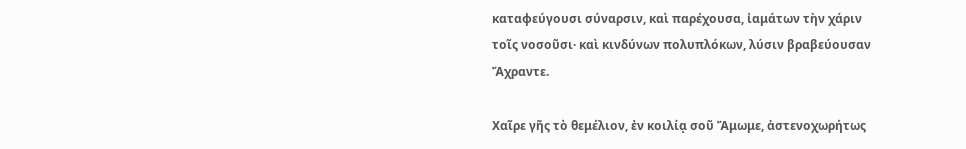καταφεύγουσι σύναρσιν, καὶ παρέχουσα, ἰαμάτων τὴν χάριν τοῖς νοσοῦσι· καὶ κινδύνων πολυπλόκων, λύσιν βραβεύουσαν Ἄχραντε.

Χαῖρε γῆς τὸ θεμέλιον, ἐν κοιλίᾳ σοῦ Ἄμωμε, ἀστενοχωρήτως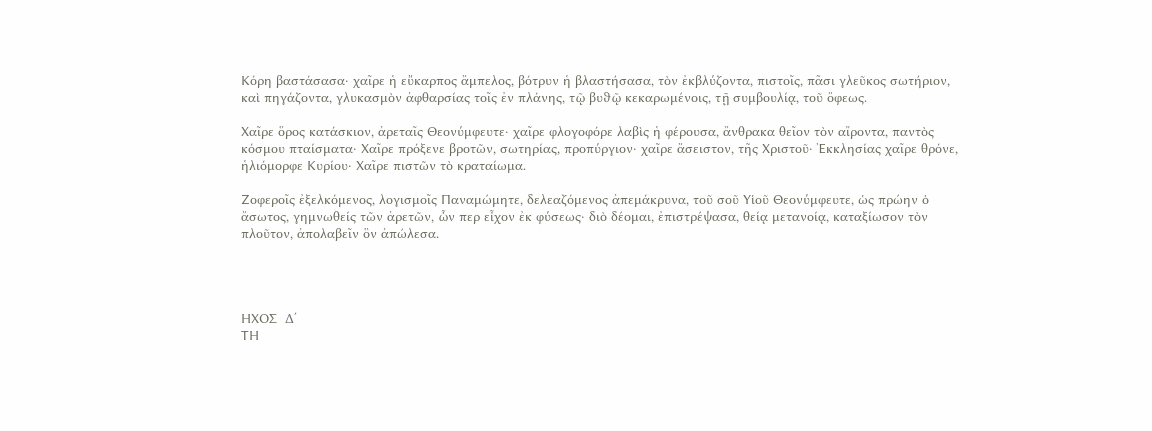Κόρη βαστάσασα· χαῖρε ἡ εὔκαρπος ἄμπελος, βότρυν ἡ βλαστήσασα, τὸν ἐκβλύζοντα, πιστοῖς, πᾶσι γλεῦκος σωτήριον, καὶ πηγάζοντα, γλυκασμὸν ἀφθαρσίας τοῖς ἐν πλάνης, τῷ βυϑῷ κεκαρωμένοις, τῇ συμβουλίᾳ, τοῦ ὄφεως.

Χαῖρε ὅρος κατάσκιον, ἀρεταῖς Θεονύμφευτε· χαῖρε φλογοφόρε λαβὶς ἡ φέρουσα, ἄνθρακα θεῖον τὸν αἴροντα, παντὸς κόσμου πταίσματα· Χαῖρε πρόξενε βροτῶν, σωτηρίας, προπύργιον· χαῖρε ἄσειστον, τῆς Χριστοῦ· Ἐκκλησίας χαῖρε θρόνε, ἡλιόμορφε Κυρίου· Χαῖρε πιστῶν τὸ κραταίωμα.

Ζοφεροῖς ἐξελκόμενος, λογισμοῖς Παναμώμητε, δελεαζόμενος ἀπεμάκρυνα, τοῦ σοῦ Υἱοῦ Θεονύμφευτε, ὡς πρώην ὁ ἄσωτος, γημνωθείς τῶν ἀρετῶν, ὧν περ εἶχον ἐκ φύσεως· διὸ δέομαι, ἐπιστρέψασα, θείᾳ μετανοίᾳ, καταξίωσον τὸν πλοῦτον, ἀπολαβεῖν ὃν ἀπώλεσα.




ΗΧΟΣ  Δ΄
ΤΗ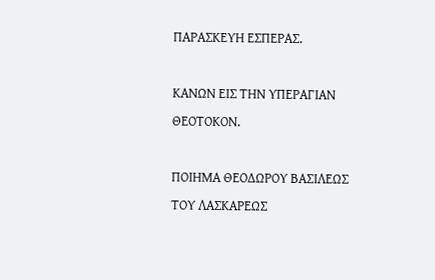ΠΑΡΑΣΚΕΥΗ ΕΣΠΕΡΑΣ.

ΚΑΝΩΝ ΕΙΣ ΤΗΝ ΥΠΕΡΑΓΙΑΝ ΘΕΟΤΟΚΟΝ.

ΠΟΙΗΜΑ ΘΕΟΔΩΡΟΥ ΒΑΣΙΛΕΩΣ ΤΟΥ ΛΑΣΚΑΡΕΩΣ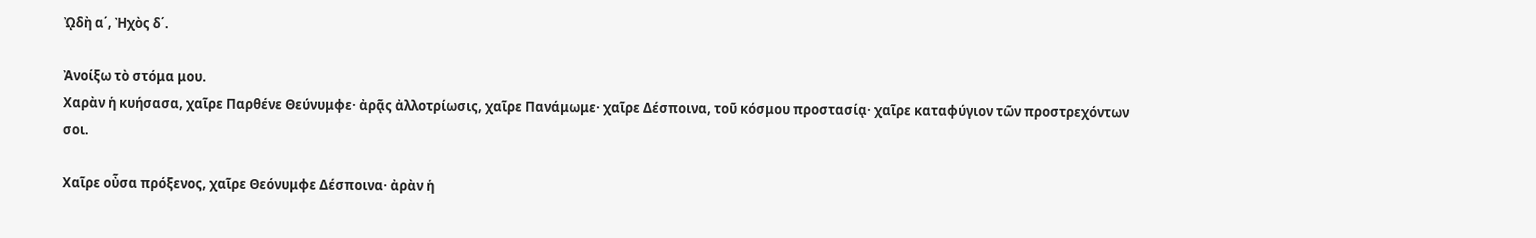ᾨδὴ α΄, Ἠχὸς δ΄.

Ἀνοίξω τὸ στόμα μου.
Χαρὰν ἡ κυήσασα, χαῖρε Παρθένε Θεύνυμφε· ἀρᾷς ἀλλοτρίωσις, χαῖρε Πανάμωμε· χαῖρε Δέσποινα, τοῦ κόσμου προστασίᾳ· χαῖρε καταφύγιον τῶν προστρεχόντων σοι.

Χαῖρε οὖσα πρόξενος, χαῖρε Θεόνυμφε Δέσποινα· ἀρὰν ἡ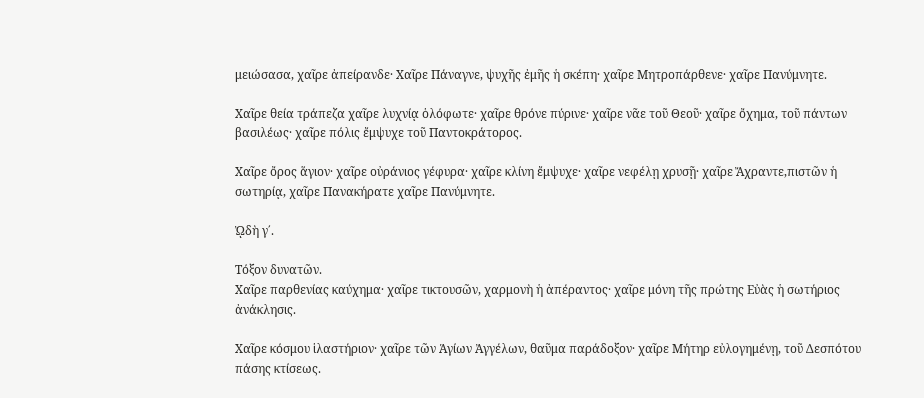μειώσασα, χαῖρε ἀπείρανδε· Χαῖρε Πάναγνε, ψυχῆς ἐμῆς ἡ σκέπη· χαῖρε Μητροπάρθενε· χαῖρε Πανύμνητε.

Χαῖρε θεία τράπεζα χαῖρε λυχνίᾳ ὁλόφωτε· χαῖρε θρόνε πύρινε· χαῖρε νᾶε τοῦ Θεοῦ· χαῖρε ὄχημα, τοῦ πάντων βασιλέως· χαῖρε πόλις ἔμψυχε τοῦ Παντοκράτορος.

Χαῖρε ὄρος ἅγιον· χαῖρε οὐράνιος γέφυρα· χαῖρε κλίνη ἔμψυχε· χαῖρε νεφέλῃ χρυσῇ· χαῖρε Ἄχραντε,πιστῶν ἡ σωτηρίᾳ, χαῖρε Πανακήρατε χαῖρε Πανύμνητε.

ᾨδὴ γ΄.

Τόξον δυνατῶν.
Χαῖρε παρθενίας καύχημα· χαῖρε τικτουσῶν, χαρμονὴ ἡ ἀπέραντος· χαῖρε μόνη τῆς πρώτης Εὐὰς ἡ σωτήριος ἀνάκλησις.

Χαῖρε κόσμου ἱλαστήριον· χαῖρε τῶν Ἁγίων Ἀγγέλων, θαῦμα παράδοξον· χαῖρε Μήτηρ εὐλογημένῃ, τοῦ Δεσπότου πάσης κτίσεως.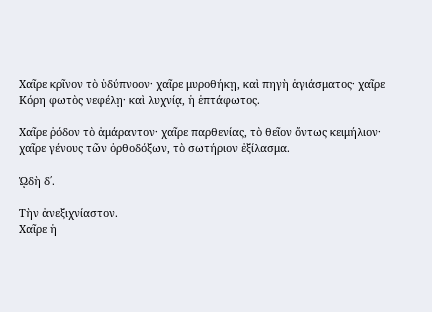Χαῖρε κρῖνον τὸ ὑδύπνοον· χαῖρε μυροθήκῃ, καὶ πηγὴ ἁγιάσματος· χαῖρε Κόρη φωτὸς νεφέλῃ· καὶ λυχνίᾳ, ἡ ἑπτάφωτος.

Χαῖρε ῥόδον τὸ ἀμάραντον· χαῖρε παρθενίας, τὸ θεῖον ὄντως κειμήλιον· χαῖρε γένους τῶν ὀρθοδόξων, τὸ σωτήριον ἐξίλασμα.

ᾨδὴ δ΄.

Τὴν ἀνεξιχνίαστον.
Χαῖρε ἡ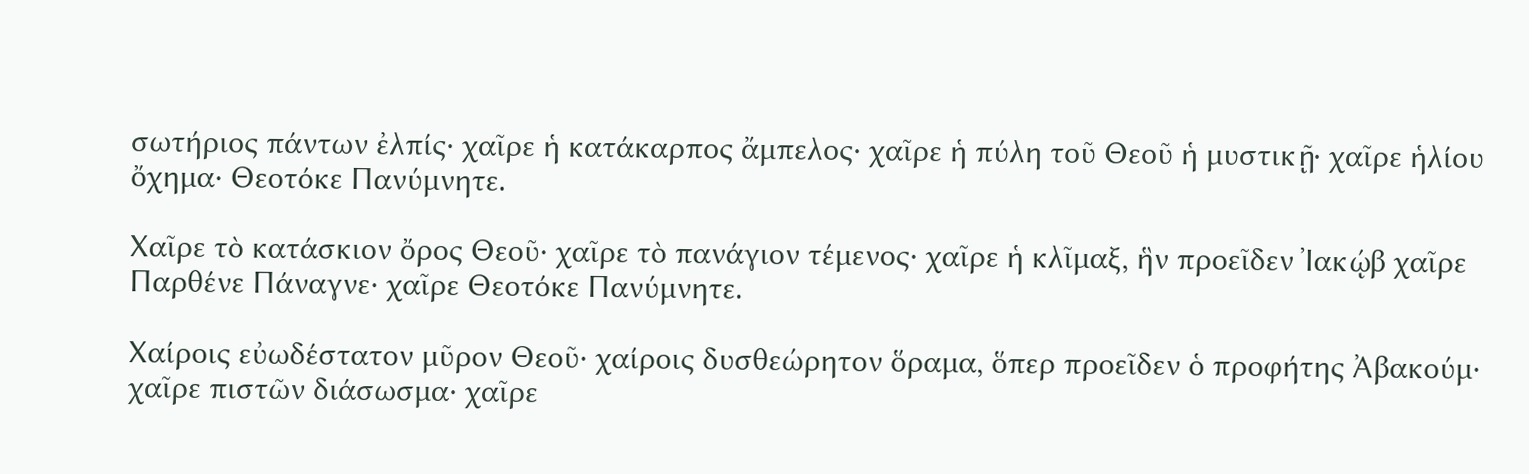σωτήριος πάντων ἐλπίς· χαῖρε ἡ κατάκαρπος ἄμπελος· χαῖρε ἡ πύλη τοῦ Θεοῦ ἡ μυστικῇ· χαῖρε ἡλίου ὄχημα· Θεοτόκε Πανύμνητε.

Χαῖρε τὸ κατάσκιον ὄρος Θεοῦ· χαῖρε τὸ πανάγιον τέμενος· χαῖρε ἡ κλῖμαξ, ἣν προεῖδεν Ἰακῴβ χαῖρε Παρθένε Πάναγνε· χαῖρε Θεοτόκε Πανύμνητε.

Χαίροις εὐωδέστατον μῦρον Θεοῦ· χαίροις δυσθεώρητον ὅραμα, ὅπερ προεῖδεν ὁ προφήτης Ἀβακούμ· χαῖρε πιστῶν διάσωσμα· χαῖρε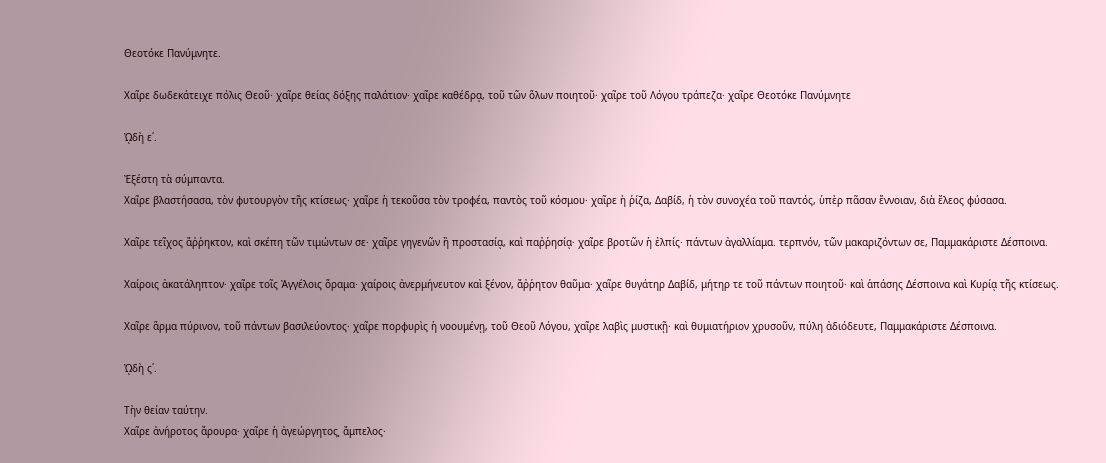Θεοτόκε Πανύμνητε.

Χαῖρε δωδεκάτειχε πόλις Θεοῦ· χαῖρε θείας δόξης παλάτιον· χαῖρε καθέδρᾳ, τοῦ τῶν ὅλων ποιητοῦ· χαῖρε τοῦ Λόγου τράπεζα· χαῖρε Θεοτόκε Πανύμνητε

ᾨδὴ ε΄.

Ἐξέστη τὰ σύμπαντα.
Χαῖρε βλαστήσασα, τὸν φυτουργὸν τῆς κτίσεως· χαῖρε ἡ τεκοῦσα τὸν τροφέα, παντὸς τοῦ κόσμου· χαῖρε ἡ ῥίζα, Δαβίδ, ἡ τὸν συνοχέα τοῦ παντός, ὑπὲρ πᾶσαν ἔννοιαν, διὰ ἔλεος φύσασα.

Χαῖρε τεῖχος ἄῤῥηκτον, καὶ σκέπη τῶν τιμώντων σε· χαῖρε γηγενῶν ἢ προστασίᾳ, καὶ παῤῥησίᾳ· χαῖρε βροτῶν ἡ ἐλπίς· πάντων ἀγαλλίαμα. τερπνόν, τῶν μακαριζόντων σε, Παμμακάριστε Δέσποινα.

Χαίροις ἀκατάληπτον· χαῖρε τοῖς Ἀγγέλοις ὅραμα· χαίροις ἀνερμήνευτον καὶ ξένον, ἄῤῥητον θαῦμα· χαῖρε θυγάτηρ Δαβίδ, μήτηρ τε τοῦ πάντων ποιητοῦ· καὶ ἁπάσης Δέσποινα καὶ Κυρίᾳ τῆς κτίσεως.

Χαῖρε ἅρμα πύρινον, τοῦ πάντων βασιλεύοντος· χαῖρε πορφυρὶς ἡ νοουμένῃ, τοῦ Θεοῦ Λόγου, χαῖρε λαβὶς μυστικῇ· καὶ θυμιατήριον χρυσοῦν, πύλη ἀδιόδευτε, Παμμακάριστε Δέσποινα.

ᾨδὴ ς΄.

Τὴν θείαν ταύτην.
Χαῖρε ἀνήροτος ἄρουρα· χαῖρε ἡ ἀγεώργητος͵ ἄμπελος·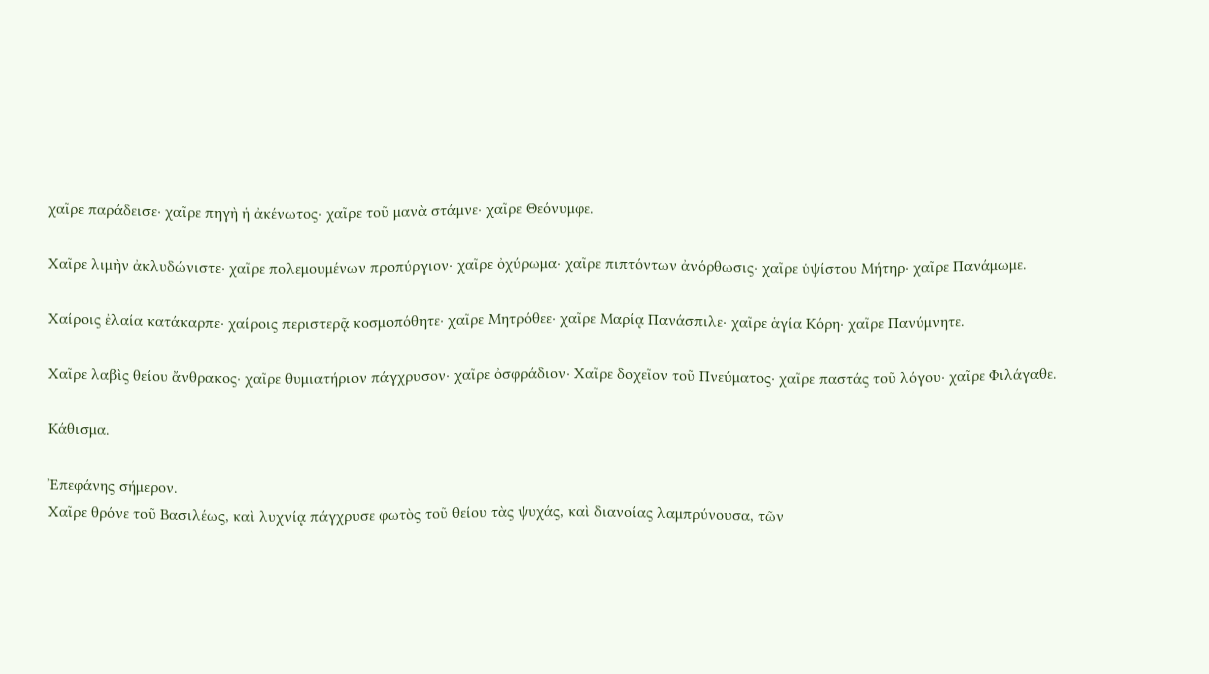χαῖρε παράδεισε· χαῖρε πηγὴ ἡ ἀκένωτος· χαῖρε τοῦ μανὰ στάμνε· χαῖρε Θεόνυμφε.

Χαῖρε λιμὴν ἀκλυδώνιστε· χαῖρε πολεμουμένων προπύργιον· χαῖρε ὀχύρωμα· χαῖρε πιπτόντων ἀνόρθωσις· χαῖρε ὑψίστου Μήτηρ· χαῖρε Πανάμωμε.

Χαίροις ἐλαία κατάκαρπε· χαίροις περιστερᾷ κοσμοπόθητε· χαῖρε Μητρόθεε· χαῖρε Μαρίᾳ Πανάσπιλε· χαῖρε ἁγία Κόρη· χαῖρε Πανύμνητε.

Χαῖρε λαβὶς θείου ἄνθρακος· χαῖρε θυμιατήριον πάγχρυσον· χαῖρε ὀσφράδιον· Χαῖρε δοχεῖον τοῦ Πνεύματος· χαῖρε παστάς τοῦ λόγου· χαῖρε Φιλάγαθε.

Κάθισμα.

Ἐπεφάνης σήμερον.
Χαῖρε θρόνε τοῦ Βασιλέως, καὶ λυχνίᾳ πάγχρυσε φωτὸς τοῦ θείου τὰς ψυχάς, καὶ διανοίας λαμπρύνουσα, τῶν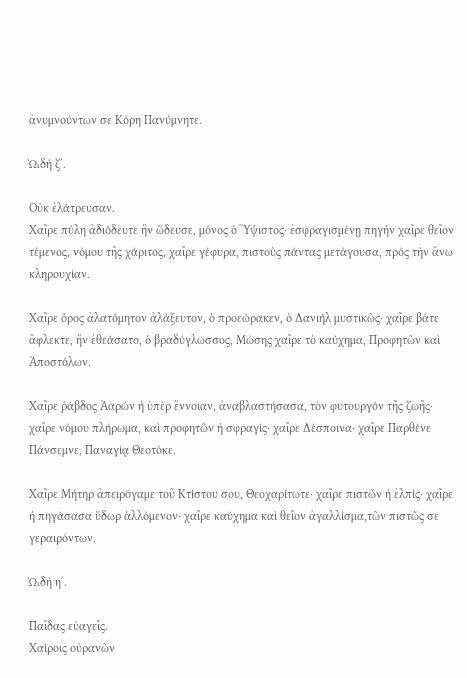ἀνυμνούντων σε Κόρη Πανύμνητε.

ᾨδὴ ζ΄.

Οὐκ ἐλάτρευσαν.
Χαῖρε πύλη ἀδιόδευτε ἣν ὥδευσε, μόνος ὁ Ὕψιστος· ἐσφραγισμένῃ πηγὴν χαῖρε θεῖον τέμενος, νόμου τῆς χάριτος, χαῖρε γέφυρα, πιστοὺς πάντας μετάγουσα, πρός τὴν ἄνω κληρουχίαν.

Χαῖρε ὄρος ἀλατόμητον ἀλάξευτον, ὁ προεώρακεν, ὁ Δανιήλ μυστικῶς· χαῖρε βάτε ἄφλεκτε, ἣν ἐθεάσατο, ὁ βραδύγλωσσος, Μώσης χαῖρε τὸ καύχημα, Προφητῶν καὶ Ἀποστόλων.

Χαῖρε ῥάβδος Ἀαρών ἡ ὑπὲρ ἔννοιαν, ἀναβλαστήσασα, τὸν φυτουργόν τῆς ζωῆς· χαῖρε νόμου πλήρωμα, καὶ προφητῶν ἡ σφραγίς· χαῖρε Δέσποινα· χαῖρε Παρθένε Πάνσεμνε, Παναγίᾳ Θεοτόκε.

Χαῖρε Μήτηρ ἀπειρόγαμε τοῦ Κτίστου σου, Θεοχαρίτωτε· χαῖρε πιστῶν ἡ ἐλπίς· χαῖρε ἡ πηγάσασα ὕδωρ ἁλλόμενον· χαῖρε καύχημα καὶ θεῖον ἀγαλλίσμα,τῶν πιστῶς σε γεραιρόντων.

ᾨδὴ η΄.

Παῖδας εὐαγεῖς.
Χαίροις οὐρανῶν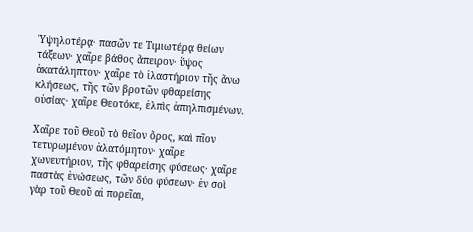Ὑψηλοτέρᾳ· πασῶν τε Τιμιωτέρᾳ θείων τάξεων· χαῖρε βάθος ἄπειρον· ὕψος ἀκατάληπτον· χαῖρε τὸ ἱλαστήριον τῆς ἄνω κλήσεως, τῆς τῶν βροτῶν φθαρείσης οὐσίας· χαῖρε Θεοτόκε, ἐλπὶς ἀπηλπισμένων.

Χαῖρε τοῦ Θεοῦ τὸ θεῖον ὄρος, καὶ πῖον τετυρωμένον ἀλατόμητον· χαῖρε χωνευτήριον, τῆς φθαρείσης φύσεως· χαῖρε παστὰς ἑνώσεως, τῶν δύο φύσεων· ἐν σοὶ γὰρ τοῦ Θεοῦ αἱ πορεῖαι,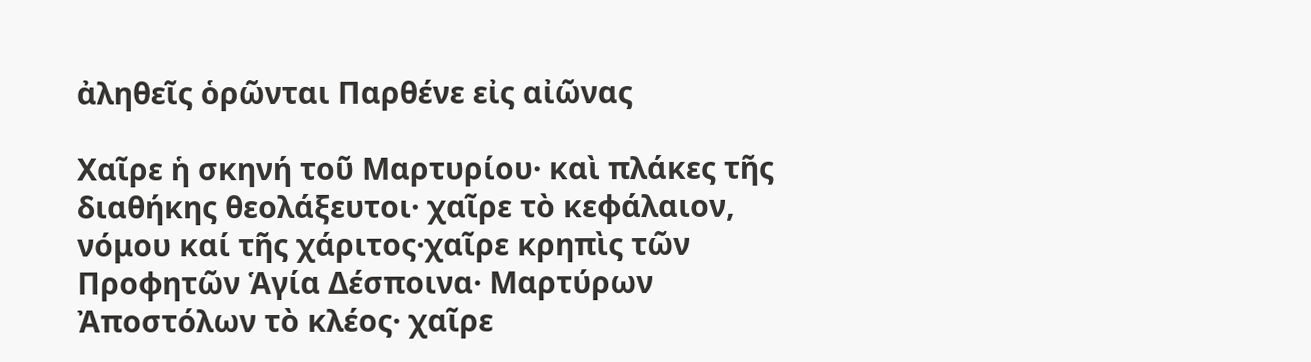ἀληθεῖς ὁρῶνται Παρθένε εἰς αἰῶνας

Χαῖρε ἡ σκηνή τοῦ Μαρτυρίου· καὶ πλάκες τῆς διαθήκης θεολάξευτοι· χαῖρε τὸ κεφάλαιον, νόμου καί τῆς χάριτος·χαῖρε κρηπὶς τῶν Προφητῶν Ἁγία Δέσποινα· Μαρτύρων Ἀποστόλων τὸ κλέος· χαῖρε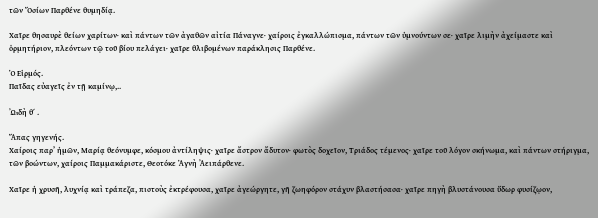τῶν Ὅσίων Παρθένε θυμηδίᾳ.

Χαῖρε θησαυρὲ θείων χαρίτων· καὶ πάντων τῶν ἀγαθῶν αἰτία Πάναγνε· χαίροις ἐγκαλλώπισμα, πάντων τῶν ὑμνούντων σε· χαῖρε λιμὴν ἀχείμαστε καὶ ὁρμητήριον, πλεόντων τῷ τοῦ βίου πελάγει· χαῖρε θλιβομένων παράκλησις Παρθένε.

Ὁ Εἱρμός.
Παῖδας εὐαγεῖς ἐν τῇ καμίνῳ,..

ᾨδὴ θ΄ .

Ἅπας γηγενής.
Χαίροις παρ’ ἡμῶν, Μαρίᾳ θεόνυμφε, κόσμου ἀντίληψις· χαῖρε ἄστρον ἄδυτον· φωτὸς δοχεῖον, Τριάδος τέμενος· χαῖρε τοῦ λόγον σκήνωμα, καὶ πάντων στήριγμα, τῶν βοώντων, χαίροις Παμμακάριστε, Θεοτόκε Ἁγνὴ Ἀειπάρθενε.

Χαῖρε ἡ χρυσῆ, λυχνίᾳ καὶ τράπεζα, πιστοὺς ἐκτρέφουσα, χαῖρε ἀγεώργητε, γῆ ζωηφόρον στάχυν βλαστήσασα· χαῖρε πηγὴ βλυστάνουσα ὕδωρ φυσίζῳον,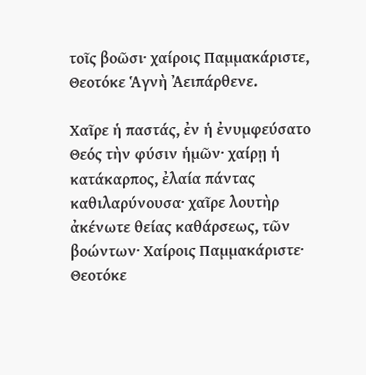τοῖς βοῶσι· χαίροις Παμμακάριστε, Θεοτόκε Ἁγνὴ Ἀειπάρθενε.

Χαῖρε ἡ παστάς, ἐν ἡ ἐνυμφεύσατο Θεός τὴν φύσιν ἡμῶν· χαίρῃ ἡ κατάκαρπος, ἐλαία πάντας καθιλαρύνουσα· χαῖρε λουτὴρ ἀκένωτε θείας καθάρσεως, τῶν βοώντων· Χαίροις Παμμακάριστε· Θεοτόκε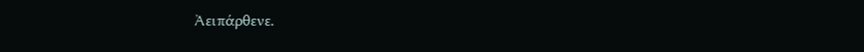Ἀειπάρθενε.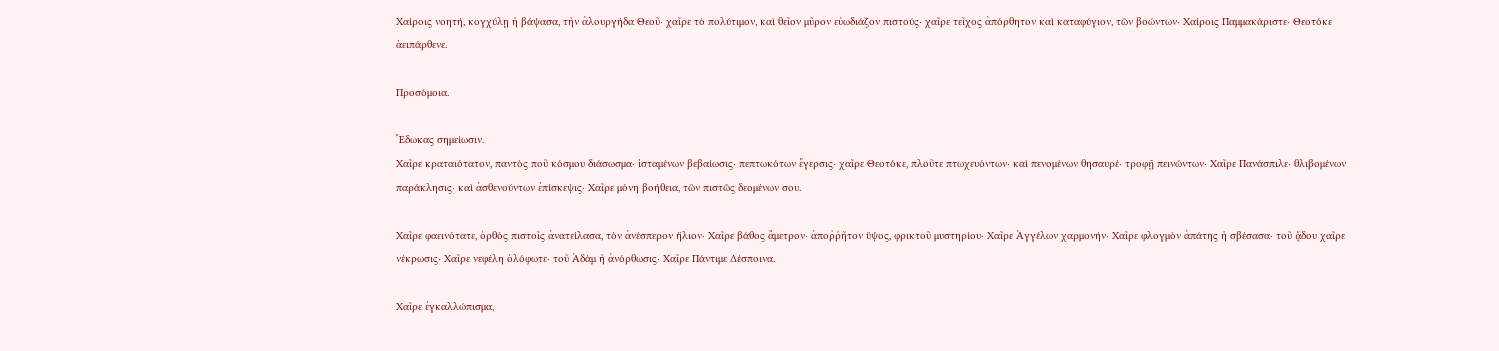Χαίροις νοητή, κογχύλῃ ἡ βάψασα, τὴν ἀλουργήδα Θεοῦ· χαῖρε τὸ πολύτιμον, καὶ θεῖον μῦρον εὐωδιάζον πιστούς· χαῖρε τεῖχος ἀπόρθητον καὶ καταφύγιον, τῶν βοώντων· Χαίροις Παμμακάριστε· Θεοτόκε ἁειπάρθενε.

Προσόμοια.

Ἔδωκας σημείωσιν.
Χαῖρε κραταιότατον, παντὸς ποῦ κόσμου διάσωσμα· ἱσταμένων βεβαίωσις· πεπτωκότων ἔγερσις· χαῖρε Θεοτόκε, πλοῦτε πτωχευόντων· καὶ πενομένων θησαυρέ· τροφῇ πεινώντων· Χαῖρε Πανάσπιλε· θλιβομένων παράκλησις· καὶ ἀσθενούντων ἐπίσκεψις· Χαῖρε μόνη βοήθεια, τῶν πιστῶς δεομένων σου.

Χαῖρε φαεινότατε, ὀρθὸς πιστοῖς ἀνατείλασα, τὸν ἀνέσπερον ἥλιον· Χαῖρε βάθος ἄμετρον· ἀποῤῥῆτον ὕψος, φρικτοῦ μυστηρίου· Χαῖρε Ἀγγέλων χαρμονήν· Χαῖρε φλογμὸν ἀπάτης ἡ σβέσασα· τοῦ ᾄδου χαῖρε νέκρωσις· Χαῖρε νεφέλη ὁλόφωτε· τοῦ Ἀδὰμ ἡ ἀνόρθωσις· Χαῖρε Πάντιμε Δέσποινα.

Χαῖρε ἐγκαλλώπισμα,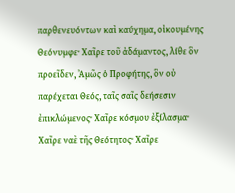παρθενευόντων καὶ καύχημα, οἰκουμένης Θεόνυμφε· Χαῖρε τοῦ ἀδάμαντος, λίθε ὃν προεῖδεν, Ἀμῶς ὁ Προφήτης, ὃν οὐ παρέχεται Θεός, ταῖς σαῖς δεήσεσιν ἐπικλώμενος· Χαῖρε κόσμου ἐξίλασμα· Χαῖρε ναὲ τῆς Θεότητος· Χαῖρε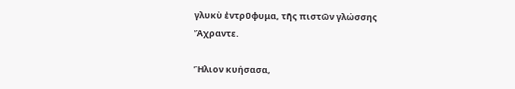γλυκὺ ἐντρῦφυμα, τῆς πιστῶν γλώσσης Ἄχραντε.

Ἥλιον κυήσασα,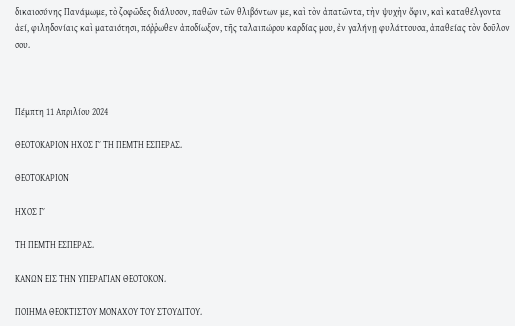δικαιοσύνης Πανάμωμε, τὸ ζοφῶδες διάλυσον, παθῶν τῶν θλιβόντων με, καὶ τὸν ἀπατῶντα, τὴν ψυχὴν ὄφιν, καὶ καταθέλγοντα ἀεί, φιληδονίαις καὶ ματαιότησι, πόῤῥωθεν ἀποδίωξον, τῆς ταλαιπώρου καρδίας μου, ἐν γαλήνῃ φυλάττουσα, ἀπαθείας τὸν δοῦλον σου.



Πέμπτη 11 Απριλίου 2024

ΘΕΟΤΟΚΑΡΙΟΝ ΗΧΟΣ Γ΄ ΤΗ ΠΕΜΤΗ ΕΣΠΕΡΑΣ.

ΘΕΟΤΟΚΑΡΙΟΝ

ΗΧΟΣ Γ΄

ΤΗ ΠΕΜΤΗ ΕΣΠΕΡΑΣ.

ΚΑΝΩΝ ΕΙΣ ΤΗΝ ΥΠΕΡΑΓΙΑΝ ΘΕΟΤΟΚΟΝ.

ΠΟΙΗΜΑ ΘΕΟΚΤΙΣΤΟΥ ΜΟΝΑΧΟΥ ΤΟΥ ΣΤΟΥΔΙΤΟΥ.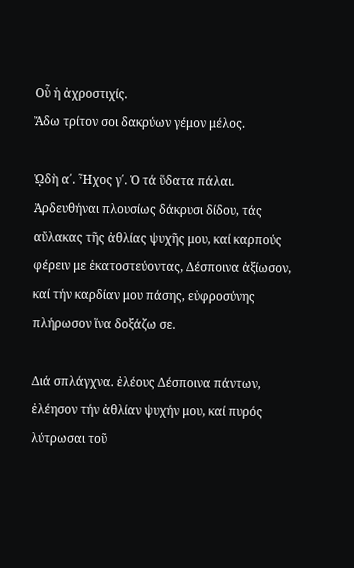Οὗ ἡ ἀχροστιχίς.
Ἄδω τρίτον σοι δακρύων γέμον μέλος.

ᾨδὴ α΄. Ἦχος γ΄. Ὁ τά ὕδατα πάλαι.
Ἀρδευθήναι πλουσίως δάκρυσι δίδου, τάς αὔλακας τῆς ἀθλίας ψυχῆς μου, καί καρπούς φέρειν με ἑκατοστεύοντας, Δέσποινα ἀξίωσον, καί τήν καρδίαν μου πάσης, εὐφροσύνης πλήρωσον ἵνα δοξάζω σε.

Διά σπλάγχνα. ἐλέους Δέσποινα πάντων, ἐλέησον τήν ἀθλίαν ψυχήν μου, καί πυρός λύτρωσαι τοῦ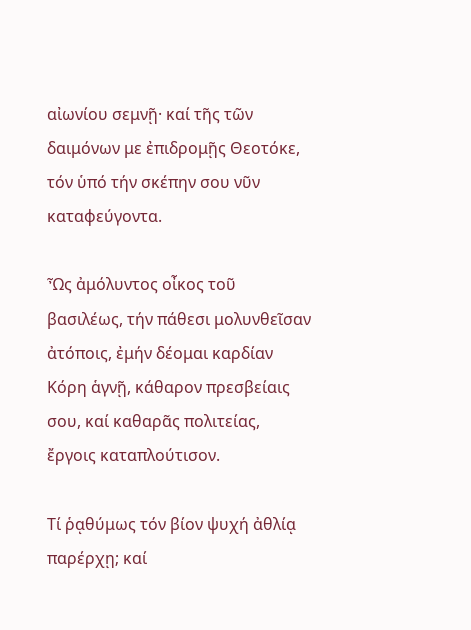αἰωνίου σεμνῇ· καί τῆς τῶν δαιμόνων με ἐπιδρομῇς Θεοτόκε, τόν ὑπό τήν σκέπην σου νῦν καταφεύγοντα.

Ὦς ἀμόλυντος οἶκος τοῦ βασιλέως, τήν πάθεσι μολυνθεῖσαν ἀτόποις, ἐμήν δέομαι καρδίαν Κόρη ἁγνῇ, κάθαρον πρεσβείαις σου, καί καθαρᾶς πολιτείας, ἔργοις καταπλούτισον.

Τί ῥᾳθύμως τόν βίον ψυχή ἀθλίᾳ παρέρχῃ; καί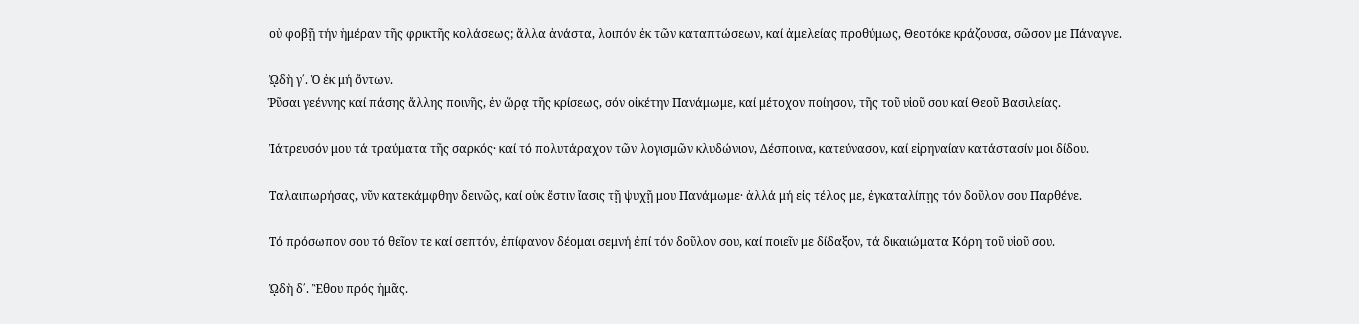οὐ φοβῇ τήν ἡμέραν τῆς φρικτῆς κολάσεως; ἄλλα ἀνάστα, λοιπόν ἐκ τῶν καταπτώσεων, καί ἀμελείας προθύμως, Θεοτόκε κράζουσα, σῶσον με Πάναγνε.

ᾨδὴ γ΄. Ὁ ἐκ μή ὄντων.
Ῥῦσαι γεέννης καί πάσης ἄλλης ποινῆς, ἐν ὥρᾳ τῆς κρίσεως, σόν οἰκέτην Πανάμωμε, καί μέτοχον ποίησον, τῆς τοῦ υἱοῦ σου καί Θεοῦ Βασιλείας.

Ἰάτρευσόν μου τά τραύματα τῆς σαρκός· καί τό πολυτάραχον τῶν λογισμῶν κλυδώνιον, Δέσποινα, κατεύνασον, καί εἰρηναίαν κατάστασίν μοι δίδου.

Ταλαιπωρήσας, νῦν κατεκάμφθην δεινῶς, καί οὑκ ἔστιν ἴασις τῇ ψυχῇ μου Πανάμωμε· ἀλλά μή εἰς τέλος με, ἐγκαταλίπῃς τόν δοῦλον σου Παρθένε.

Τό πρόσωπον σου τό θεῖον τε καί σεπτόν, ἐπίφανον δέομαι σεμνή ἐπί τόν δοῦλον σου, καί ποιεῖν με δίδαξον, τά δικαιώματα Κόρη τοῦ υἱοῦ σου.

ᾨδὴ δ΄. Ἒθου πρός ἡμᾶς.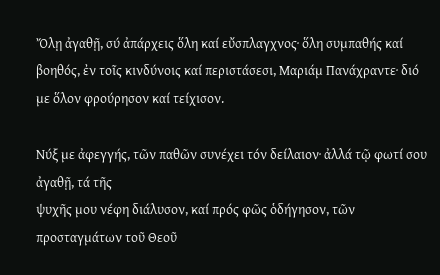Ὄλῃ ἀγαθῇ, σύ ἀπάρχεις ὅλη καί εὔσπλαγχνος· ὅλη συμπαθής καί βοηθός, ἐν τοῖς κινδύνοις καί περιστάσεσι, Μαριάμ Πανάχραντε· διό με ὅλον φρούρησον καί τείχισον.

Νύξ με ἀφεγγής, τῶν παθῶν συνέχει τόν δείλαιον· ἀλλά τῷ φωτί σου ἀγαθῇ, τά τῆς
ψυχῆς μου νέφη διάλυσον, καί πρός φῶς ὁδήγησον, τῶν προσταγμάτων τοῦ Θεοῦ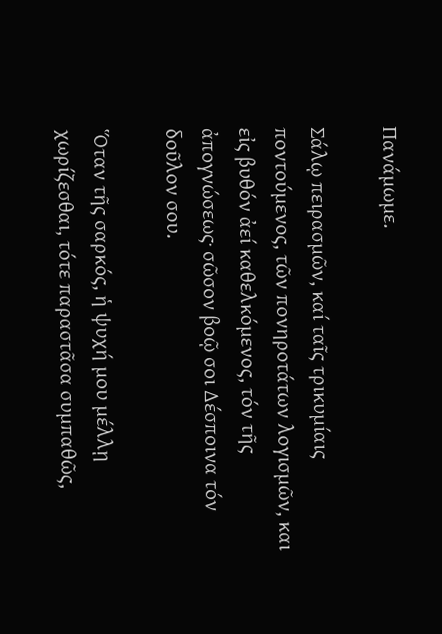Πανάμωμε.

Σάλῳ πειρασμῶν, καί ταῖς τρικυμίαις ποντούμενος, τῶν πονηροτάτων λογισμῶν, και εἰς βυθόν ἀεί καθελκόμενος, τόν τῆς ἀπογνώσεως· σῶσον βοῷ σοι Δέσποινα τόν δοῦλον σου.

Ὅταν τῆς σαρκός, ἡ ψυχή μου μέλλῃ χωρίζεσθαι, τότε παραστᾶσα συμπαθῶς,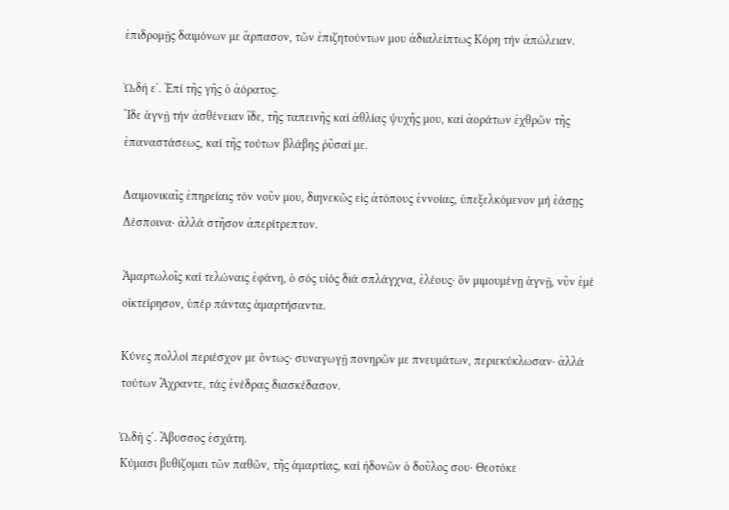ἐπιδρομῇς δαιμόνων με ἅρπασον, τῶν ἐπιζητούντων μου ἀδιαλείπτως Κόρη τήν ἀπώλειαν.

ᾨδὴ ε΄. Ἐπί τῆς γῆς ὁ ἀόρατος.
Ἴδε ἁγνῇ τήν ἀσθένειαν ἴδε, τῆς ταπεινῆς καί ἀθλίας ψυχῆς μου, καί ἀοράτων ἐχθρῶν τῆς ἐπαναστάσεως, καί τῆς τούτων βλάβης ῥῦσαί με.

Δαιμονικαῖς ἐπηρείαις τόν νοῦν μου, διηνεκῶς εἰς ἀτόπους ἐννοίας, ὑπεξελκόμενον μή ἐάσῃς Δέσποινα· ἀλλά στῆσον ἀπερίτρεπτον.

Ἁμαρτωλοῖς καί τελώναις ἐφάνη, ὁ σός υἱός διά σπλάγχνα, ἐλέους· ὅν μιμουμένῃ ἁγνῇ, νῦν ἐμέ οἰκτείρησον, ὑπέρ πάντας ἁμαρτήσαντα.

Κύνες πολλοί περιέσχον με ὄντως· συναγωγῇ πονηρῶν με πνευμάτων, περιεκύκλωσαν· ἀλλά τούτων Ἄχραντε, τάς ἐνέδρας διασκέδασον.

ᾨδὴ ς΄. Ἄβυσσος ἐσχάτη.
Κύμασι βυθίζομαι τῶν παθῶν, τῆς ἁμαρτίας, καί ἡδονῶν ὁ δοῦλος σου· Θεοτόκε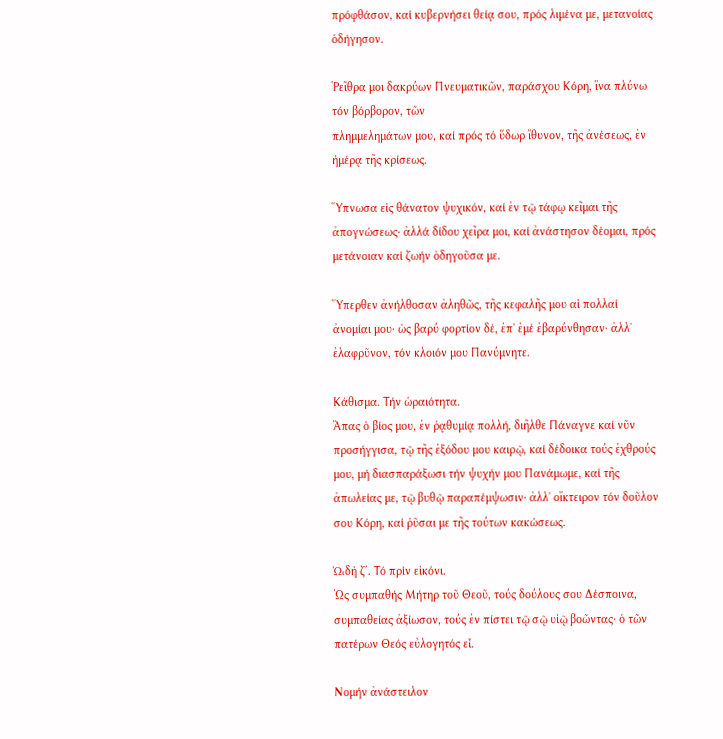πρόφθάσον, καί κυβερνήσει θείᾳ σου, πρός λιμένα με, μετανοίας ὁδήγησον.

Ῥεῖθρα μοι δακρύων Πνευματικῶν, παράσχου Κόρη, ἵνα πλύνω τόν βόρβορον, τῶν
πλημμελημάτων μου, καί πρός τό ὕδωρ ἴθυνον, τῆς ἀνέσεως, ἐν ἡμέρᾳ τῆς κρίσεως.

Ὕπνωσα εἰς θάνατον ψυχικόν, καί ἐν τῷ τάφῳ κεῖμαι τῆς ἀπογνώσεως· ἀλλά δίδου χεῖρα μοι, καί ἀνάστησον δέομαι, πρός μετάνοιαν καί ζωήν ὁδηγοῦσα με.

Ὕπερθεν ἀνήλθοσαν ἀληθῶς, τῆς κεφαλῆς μου αἱ πολλαί ἀνομίαι μου· ὡς βαρύ φορτίον δέ, ἐπ᾽ ἐμέ ἐβαρύνθησαν· ἀλλ᾽ ἐλαφρῦνον, τόν κλοιόν μου Πανύμνητε.

Κάθισμα. Τήν ὡραιότητα.
Ἅπας ὁ βίος μου, ἐν ῥᾳθυμίᾳ πολλή, διῆλθε Πάναγνε καί νῦν προσήγγισα, τῷ τῆς ἐξόδου μου καιρῷ, καί δέδοικα τούς ἐχθρούς μου, μή διασπαράξωσι τήν ψυχήν μου Πανάμωμε, καί τῆς ἀπωλείας με, τῷ βυθῷ παραπέμψωσιν· ἀλλ᾽ οἴκτειρον τόν δοῦλον σου Κόρη, καί ῥῦσαι με τῆς τούτων κακώσεως.

ᾨδὴ ζ΄. Τό πρίν εἰκόνι.
Ὡς συμπαθής Μήτηρ τοῦ Θεοῦ, τούς δούλους σου Δέσποινα, συμπαθείας ἀξίωσον, τούς ἐν πίστει τῷ σῷ υἱῷ βοῶντας· ὁ τῶν πατέρων Θεός εὐλογητός εἶ.

Νομήν ἀνάστειλον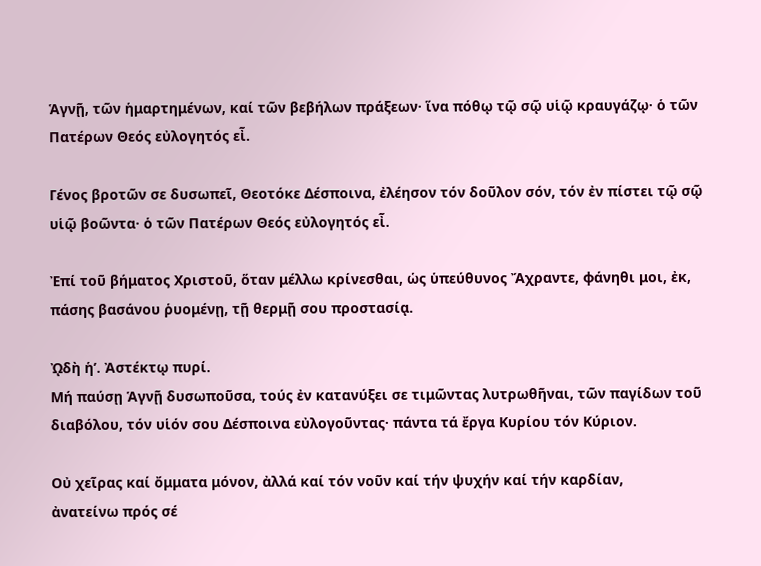Ἁγνῇ, τῶν ἡμαρτημένων, καί τῶν βεβήλων πράξεων· ἵνα πόθῳ τῷ σῷ υἱῷ κραυγάζῳ· ὁ τῶν Πατέρων Θεός εὐλογητός εἶ.

Γένος βροτῶν σε δυσωπεῖ, Θεοτόκε Δέσποινα, ἐλέησον τόν δοῦλον σόν, τόν ἐν πίστει τῷ σῷ υἱῷ βοῶντα· ὁ τῶν Πατέρων Θεός εὐλογητός εἶ.

Ἐπί τοῦ βήματος Χριστοῦ, ὅταν μέλλω κρίνεσθαι, ὡς ὑπεύθυνος Ἄχραντε, φάνηθι μοι, ἐκ, πάσης βασάνου ῥυομένῃ, τῇ θερμῇ σου προστασίᾳ.

ᾨδὴ ἡ’. Ἀστέκτῳ πυρί.
Μή παύσῃ Ἁγνῇ δυσωποῦσα, τούς ἐν κατανύξει σε τιμῶντας λυτρωθῆναι, τῶν παγίδων τοῦ διαβόλου, τόν υἱόν σου Δέσποινα εὐλογοῦντας· πάντα τά ἔργα Κυρίου τόν Κύριον.

Οὐ χεῖρας καί ὄμματα μόνον, ἀλλά καί τόν νοῦν καί τήν ψυχήν καί τήν καρδίαν,
ἀνατείνω πρός σέ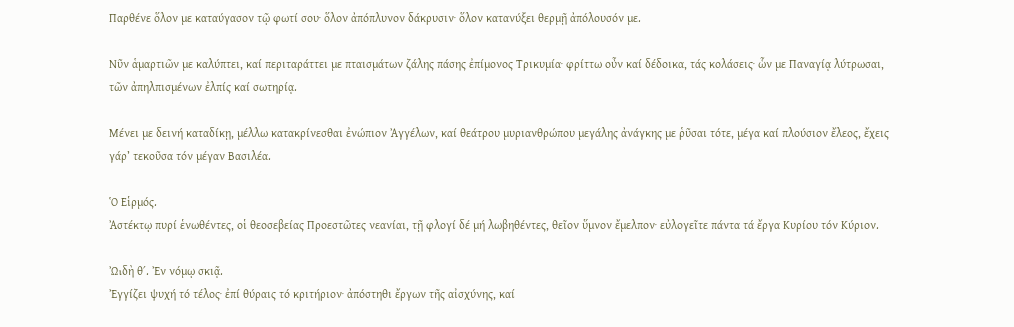Παρθένε ὅλον με καταύγασον τῷ φωτί σου· ὅλον ἀπόπλυνον δάκρυσιν· ὅλον κατανύξει θερμῇ ἀπόλουσόν με.

Νῦν ἁμαρτιῶν με καλύπτει, καί περιταράττει με πταισμάτων ζάλης πάσης ἐπίμονος Τρικυμία· φρίττω οὖν καί δέδοικα, τάς κολάσεις· ὧν με Παναγίᾳ λύτρωσαι, τῶν ἀπηλπισμένων ἐλπίς καί σωτηρίᾳ.

Μένει με δεινή καταδίκῃ, μέλλω κατακρίνεσθαι ἐνώπιον Ἀγγέλων, καί θεάτρου μυριανθρώπου μεγάλης ἀνάγκης με ῥῦσαι τότε, μέγα καί πλούσιον ἔλεος, ἔχεις γάρ’ τεκοῦσα τόν μέγαν Βασιλέα.

Ὁ Εἱρμός.
Ἀστέκτῳ πυρί ἑνωθέντες, οἱ θεοσεβείας Προεστῶτες νεανίαι, τῇ φλογί δέ μή λωβηθέντες, θεῖον ὕμνον ἔμελπον· εὐλογεῖτε πάντα τά ἔργα Κυρίου τόν Κύριον.

ᾨδὴ θ΄. Ἐν νόμῳ σκιᾷ.
Ἐγγίζει ψυχή τό τέλος· ἐπί θύραις τό κριτήριον· ἀπόστηθι ἔργων τῆς αἰσχύνης, καί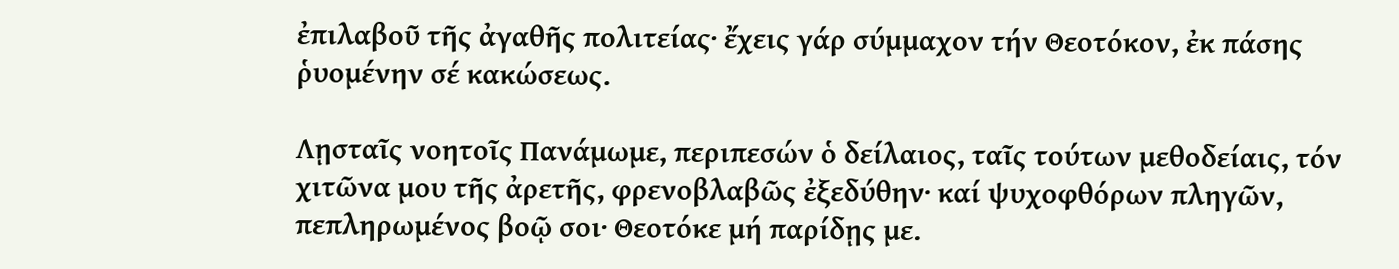ἐπιλαβοῦ τῆς ἀγαθῆς πολιτείας· ἔχεις γάρ σύμμαχον τήν Θεοτόκον, ἐκ πάσης ῥυομένην σέ κακώσεως.

Λῃσταῖς νοητοῖς Πανάμωμε, περιπεσών ὁ δείλαιος, ταῖς τούτων μεθοδείαις, τόν χιτῶνα μου τῆς ἀρετῆς, φρενοβλαβῶς ἐξεδύθην· καί ψυχοφθόρων πληγῶν, πεπληρωμένος βοῷ σοι· Θεοτόκε μή παρίδῃς με.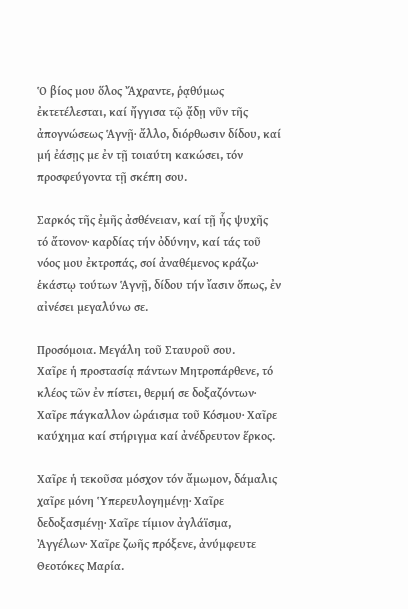Ὁ βίος μου ὅλος Ἄχραντε, ῥᾳθύμως ἐκτετέλεσται, καί ἤγγισα τῷ ᾄδῃ νῦν τῆς ἀπογνώσεως Ἁγνῇ· ἄλλο, διόρθωσιν δίδου, καί μή ἐάσῃς με ἐν τῇ τοιαύτη κακώσει, τόν προσφεύγοντα τῇ σκέπη σου.

Σαρκός τῆς ἐμῆς ἀσθένειαν, καί τῇ ἧς ψυχῆς τό ἄτονον· καρδίας τήν ὀδύνην, καί τάς τοῦ νόος μου ἐκτροπάς, σοί ἀναθέμενος κράζω· ἑκάστῳ τούτων Ἁγνῇ, δίδου τήν ἴασιν ὅπως, ἐν αἰνέσει μεγαλύνω σε.

Προσόμοια. Μεγάλη τοῦ Σταυροῦ σου.
Χαῖρε ἡ προστασίᾳ πάντων Μητροπάρθενε, τό κλέος τῶν ἐν πίστει, θερμή σε δοξαζόντων· Χαῖρε πάγκαλλον ὡράισμα τοῦ Κόσμου· Χαῖρε καύχημα καί στήριγμα καί ἀνέδρευτον ἕρκος.

Χαῖρε ἡ τεκοῦσα μόσχον τόν ἄμωμον, δάμαλις χαῖρε μόνη Ὑπερευλογημένῃ· Χαῖρε δεδοξασμένῃ· Χαῖρε τίμιον ἀγλάϊσμα, Ἀγγέλων· Χαῖρε ζωῆς πρόξενε, ἀνύμφευτε Θεοτόκες Μαρία.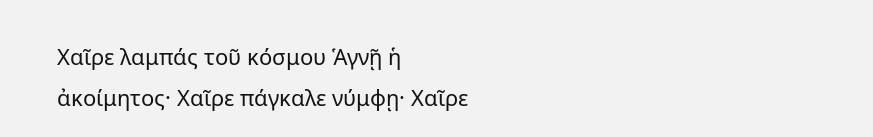Χαῖρε λαμπάς τοῦ κόσμου Ἁγνῇ ἡ ἀκοίμητος· Χαῖρε πάγκαλε νύμφῃ· Χαῖρε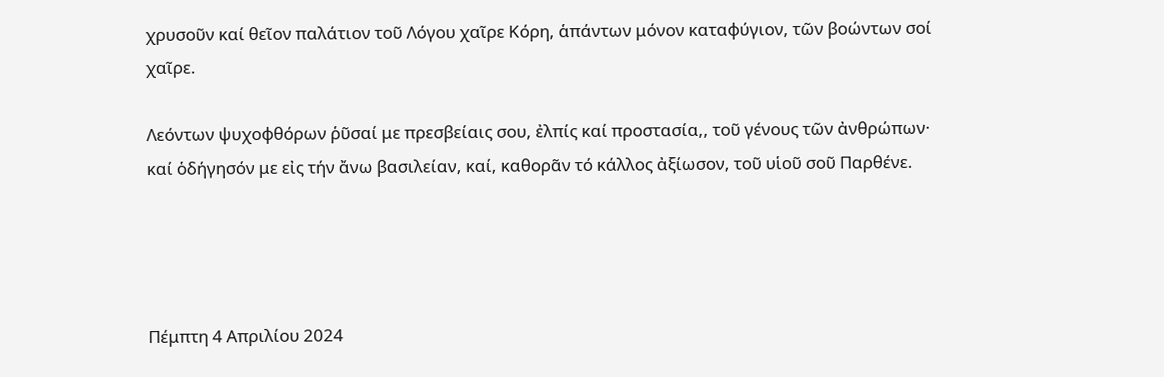χρυσοῦν καί θεῖον παλάτιον τοῦ Λόγου χαῖρε Κόρη, ἁπάντων μόνον καταφύγιον, τῶν βοώντων σοί χαῖρε.

Λεόντων ψυχοφθόρων ῥῦσαί με πρεσβείαις σου, ἐλπίς καί προστασία,, τοῦ γένους τῶν ἀνθρώπων· καί ὁδήγησόν με εἰς τήν ἄνω βασιλείαν, καί, καθορᾶν τό κάλλος ἀξίωσον, τοῦ υἱοῦ σοῦ Παρθένε.




Πέμπτη 4 Απριλίου 2024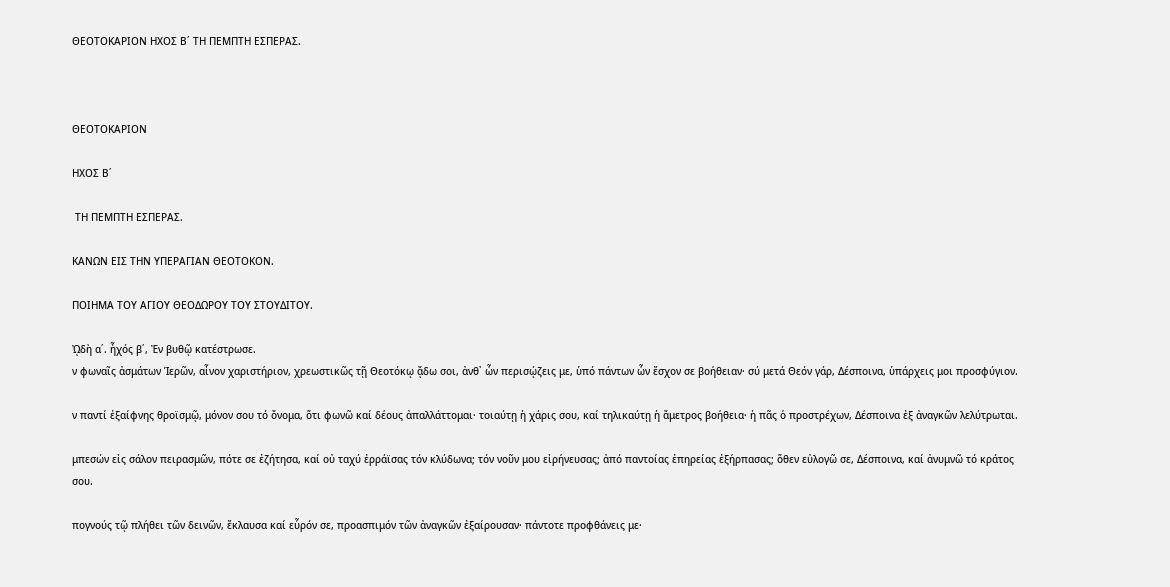ΘΕΟΤΟΚΑΡΙΟΝ ΗΧΟΣ Β΄ ΤΗ ΠΕΜΠΤΗ ΕΣΠΕΡΑΣ.



ΘΕΟΤΟΚΑΡΙΟΝ

ΗΧΟΣ Β΄

 ΤΗ ΠΕΜΠΤΗ ΕΣΠΕΡΑΣ.

ΚΑΝΩΝ ΕΙΣ ΤΗΝ ΥΠΕΡΑΓΙΑΝ ΘΕΟΤΟΚΟΝ.

ΠΟΙΗΜΑ ΤΟΥ ΑΓΙΟΥ ΘΕΟΔΩΡΟΥ ΤΟΥ ΣΤΟΥΔΙΤΟΥ.

ᾨδὴ α΄. ἦχός β΄, Ἐν βυθῷ κατέστρωσε.
ν φωναῖς ἀσμάτων Ἱερῶν, αἶνον χαριστήριον, χρεωστικῶς τῇ Θεοτόκῳ ᾄδω σοι, ἀνθ᾽ ὧν περισῴζεις με, ὑπό πάντων ὧν ἔσχον σε βοήθειαν· σύ μετά Θεόν γάρ, Δέσποινα, ὑπάρχεις μοι προσφύγιον.

ν παντί ἐξαίφνης θροϊσμῷ, μόνον σου τό ὄνομα, ὅτι φωνῶ καί δέους ἀπαλλάττομαι· τοιαύτῃ ἡ χάρις σου, καί τηλικαύτῃ ἡ ἄμετρος βοήθεια· ἡ πᾶς ὁ προστρέχων, Δέσποινα ἐξ ἀναγκῶν λελύτρωται.

μπεσών εἰς σάλον πειρασμῶν, πότε σε ἐζήτησα, καί οὐ ταχύ ἐρράϊσας τόν κλύδωνα; τόν νοῦν μου εἰρήνευσας; ἀπό παντοίας ἐπηρείας ἐξήρπασας; ὅθεν εὐλογῶ σε, Δέσποινα, καί ἀνυμνῶ τό κράτος σου.

πογνούς τῷ πλήθει τῶν δεινῶν, ἔκλαυσα καί εὗρόν σε, προασπιμόν τῶν ἀναγκῶν ἐξαίρουσαν· πάντοτε προφθάνεις με·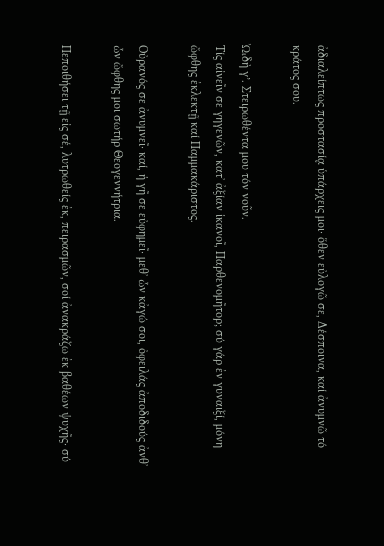ἀδιαλείπτως προστασίᾳ ὑπάρχεις μοι· ὅθεν εὐλογῶ σε, Δέσποινα, καί ἀνυμνῶ τό κράτος σου.

ᾨδὴ γ’. Στειρωθέντα μου τόν νοῦν.
Τίς αἰνεῖν σε γηγενῶν, κατ᾽ ἀξίαν ἱκανοῖ, Παρθενομῆτορ; σύ γάρ ἐν γυναιξί, μόνη ὤφθης ἐκλεκτῇ καί Παμμακάριστος.

Οὐρανός σε ἀνυμνεῖ· καί, ἡ γῆ σε εὐφημεῖ· μεθ᾽ ὧν κἀγώ σοι, ὀφειλάς ἀποδιδούς ἀνθ᾽ ὧν ὤφθης μοι σωτήρ Θεογεννήτρια.

Πεποιθήσει τῇ εἰς σέ, λυτρωθείς ἐκ, πειρασμῶν, σοί ἀνακράζω ἐκ βαθέων ψυχῆς· σύ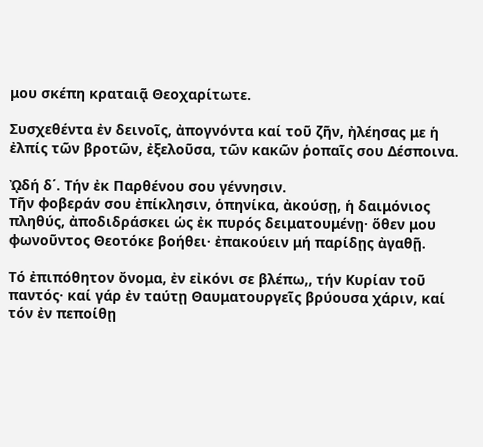μου σκέπη κραταιᾷ Θεοχαρίτωτε.

Συσχεθέντα ἐν δεινοῖς, ἀπογνόντα καί τοῦ ζῆν, ἠλέησας με ἡ ἐλπίς τῶν βροτῶν, ἐξελοῦσα, τῶν κακῶν ῥοπαῖς σου Δέσποινα.

ᾨδή δ΄. Τήν ἐκ Παρθένου σου γέννησιν.
Τῆν φοβεράν σου ἐπίκλησιν, ὁπηνίκα, ἀκούσῃ, ἡ δαιμόνιος πληθύς, ἀποδιδράσκει ὡς ἐκ πυρός δειματουμένῃ· ὅθεν μου φωνοῦντος Θεοτόκε βοήθει· ἐπακούειν μή παρίδῃς ἀγαθῇ.

Τό ἐπιπόθητον ὄνομα, ἐν εἰκόνι σε βλέπω,, τήν Κυρίαν τοῦ παντός· καί γάρ ἐν ταύτῃ Θαυματουργεῖς βρύουσα χάριν, καί τόν ἐν πεποίθῃ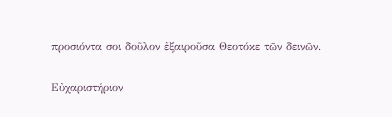προσιόντα σοι δοῦλον ἐξαιροῦσα Θεοτόκε τῶν δεινῶν.

Εὐχαριστήριον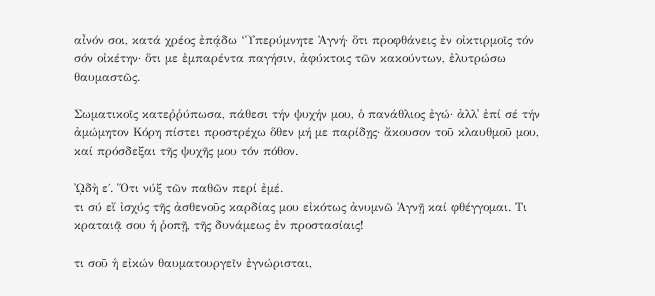αἶνόν σοι, κατά χρέος ἐπᾴδω ‘Ὑπερύμνητε Ἁγνή· ὅτι προφθάνεις ἐν οἰκτιρμοῖς τόν σόν οἰκέτην· ὅτι με ἐμπαρέντα παγήσιν, ἀφύκτοις τῶν κακούντων, ἐλυτρώσω θαυμαστῶς.

Σωματικοῖς κατεῤῥύπωσα, πάθεσι τήν ψυχήν μου, ὁ πανάθλιος ἐγώ· ἀλλ᾽ ἐπί σέ τήν ἀμώμητον Κόρη πίστει προστρέχω ὅθεν μή με παρίδῃς· ἄκουσον τοῦ κλαυθμοῦ μου, καί πρόσδεξαι τῆς ψυχῆς μου τόν πόθον.

ᾨδὴ ε΄. Ὅτι νύξ τῶν παθῶν περί ἐμέ.
τι σύ εἴ ἰσχύς τῆς ἀσθενοῦς καρδίας μου εἰκότως ἀνυμνῶ Ἁγνῇ καί φθέγγομαι. Τι κραταιᾷ σου ἡ ῥοπῇ, τῆς δυνάμεως ἐν προστασίαις!

τι σοῦ ἡ εἰκών θαυματουργεῖν ἐγνώρισται,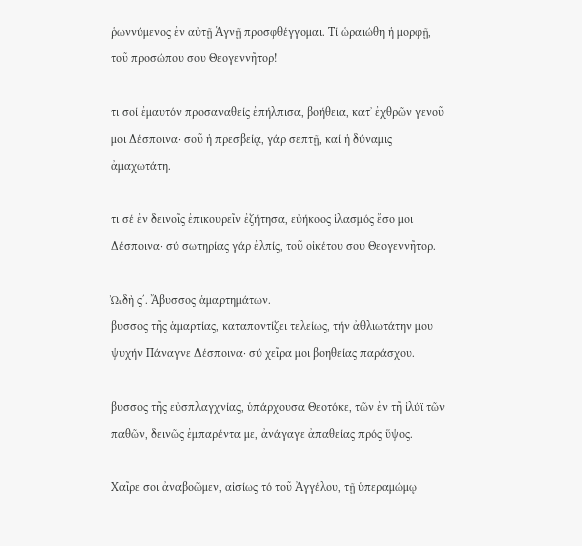ῥωννύμενος ἐν αὐτῇ Ἁγνῇ προσφθέγγομαι. Τί ὡραιώθη ἡ μορφῇ, τοῦ προσώπου σου Θεογεννῆτορ!

τι σοί ἐμαυτόν προσαναθείς ἐπήλπισα, βοήθεια, κατ᾽ ἐχθρῶν γενοῦ μοι Δέσποινα· σοῦ ἡ πρεσβείᾳ, γάρ σεπτῇ, καί ἡ δύναμις ἀμαχωτάτη.

τι σέ ἐν δεινοῖς ἐπικουρεῖν ἐζήτησα, εὐήκοος ἱλασμός ἔσο μοι Δέσποινα· σύ σωτηρίας γάρ ἐλπίς, τοῦ οἰκέτου σου Θεογεννῆτορ.

ᾨδὴ ς΄. Ἄβυσσος ἁμαρτημάτων.
βυσσος τῆς ἁμαρτίας, καταποντίζει τελείως, τήν ἀθλιωτάτην μου ψυχήν Πάναγνε Δέσποινα· σύ χεῖρα μοι βοηθείας παράσχου.

βυσσος τῆς εὐσπλαγχνίας, ὑπάρχουσα Θεοτόκε, τῶν ἐν τῆ ἰλύϊ τῶν παθῶν, δεινῶς ἐμπαρέντα με, ἀνάγαγε ἀπαθείας πρός ὕψος.

Χαῖρε σοι ἀναβοῶμεν, αἰσίως τό τοῦ Ἀγγέλου, τῇ ὑπεραμώμῳ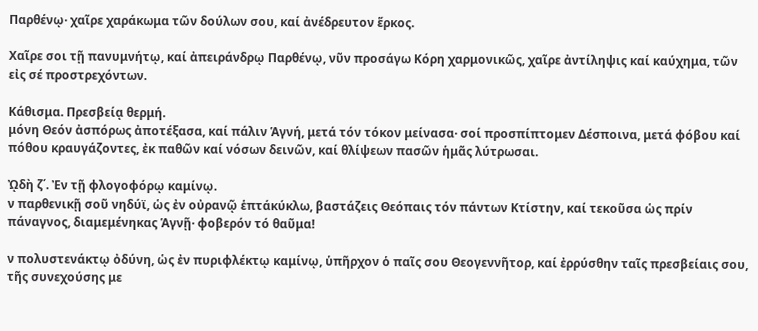Παρθένῳ· χαῖρε χαράκωμα τῶν δούλων σου, καί ἀνέδρευτον ἕρκος.

Χαῖρε σοι τῇ πανυμνήτῳ, καί ἀπειράνδρῳ Παρθένῳ, νῦν προσάγω Κόρη χαρμονικῶς, χαῖρε ἀντίληψις καί καύχημα, τῶν εἰς σέ προστρεχόντων.

Κάθισμα. Πρεσβείᾳ θερμή.
μόνη Θεόν ἀσπόρως ἀποτέξασα, καί πάλιν Ἁγνή, μετά τόν τόκον μείνασα· σοί προσπίπτομεν Δέσποινα, μετά φόβου καί πόθου κραυγάζοντες, ἐκ παθῶν καί νόσων δεινῶν, καί θλίψεων πασῶν ἡμᾶς λύτρωσαι.

ᾨδὴ ζ΄. Ἐν τῇ φλογοφόρῳ καμίνῳ.
ν παρθενικῇ σοῦ νηδύϊ, ὡς ἐν οὐρανῷ ἑπτάκύκλω, βαστάζεις Θεόπαις τόν πάντων Κτίστην, καί τεκοῦσα ὡς πρίν πάναγνος, διαμεμένηκας Ἁγνῇ· φοβερόν τό θαῦμα!

ν πολυστενάκτῳ ὀδύνη, ὡς ἐν πυριφλέκτῳ καμίνῳ, ὑπῆρχον ὁ παῖς σου Θεογεννῆτορ, καί ἐρρύσθην ταῖς πρεσβείαις σου, τῆς συνεχούσης με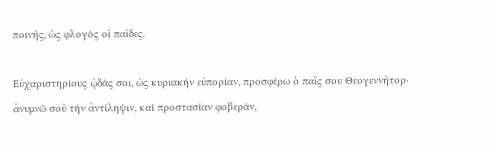ποινῆς, ὡς φλογός οἱ παῖδες.

Εὐχαριστηρίους ᾠδάς σοι, ὡς κυριακήν εὐπορίαν, προσφέρω ὁ παῖς σου Θεογεννῆτορ· ἀνυμνῶ σοῦ τήν ἀντίληψιν, καί προστασίαν φοβεράν,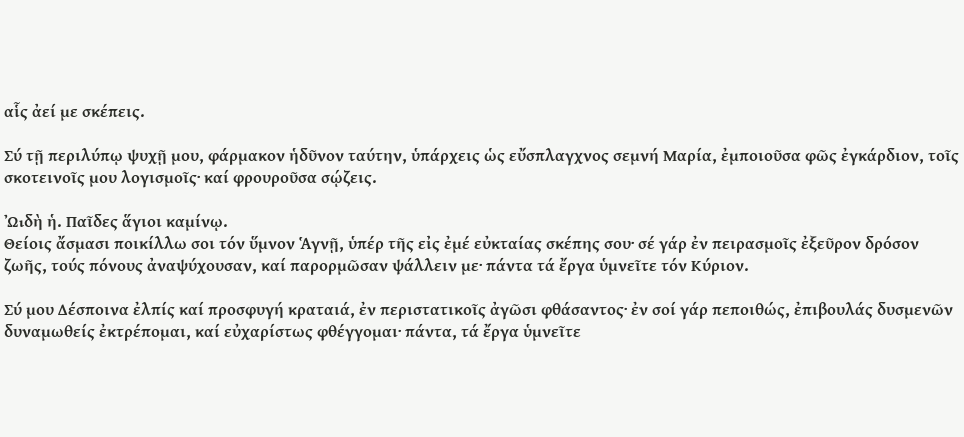αἷς ἀεί με σκέπεις.

Σύ τῇ περιλύπῳ ψυχῇ μου, φάρμακον ἡδῦνον ταύτην, ὑπάρχεις ὡς εὔσπλαγχνος σεμνή Μαρία, ἐμποιοῦσα φῶς ἐγκάρδιον, τοῖς σκοτεινοῖς μου λογισμοῖς· καί φρουροῦσα σῴζεις.

ᾨδὴ ἡ. Παῖδες ἅγιοι καμίνῳ.
Θείοις ἄσμασι ποικίλλω σοι τόν ὕμνον Ἁγνῇ, ὑπέρ τῆς εἰς ἐμέ εὐκταίας σκέπης σου· σέ γάρ ἐν πειρασμοῖς ἐξεῦρον δρόσον ζωῆς, τούς πόνους ἀναψύχουσαν, καί παρορμῶσαν ψάλλειν με· πάντα τά ἔργα ὑμνεῖτε τόν Κύριον.

Σύ μου Δέσποινα ἐλπίς καί προσφυγή κραταιά, ἐν περιστατικοῖς ἀγῶσι φθάσαντος· ἐν σοί γάρ πεποιθώς, ἐπιβουλάς δυσμενῶν δυναμωθείς ἐκτρέπομαι, καί εὐχαρίστως φθέγγομαι· πάντα, τά ἔργα ὑμνεῖτε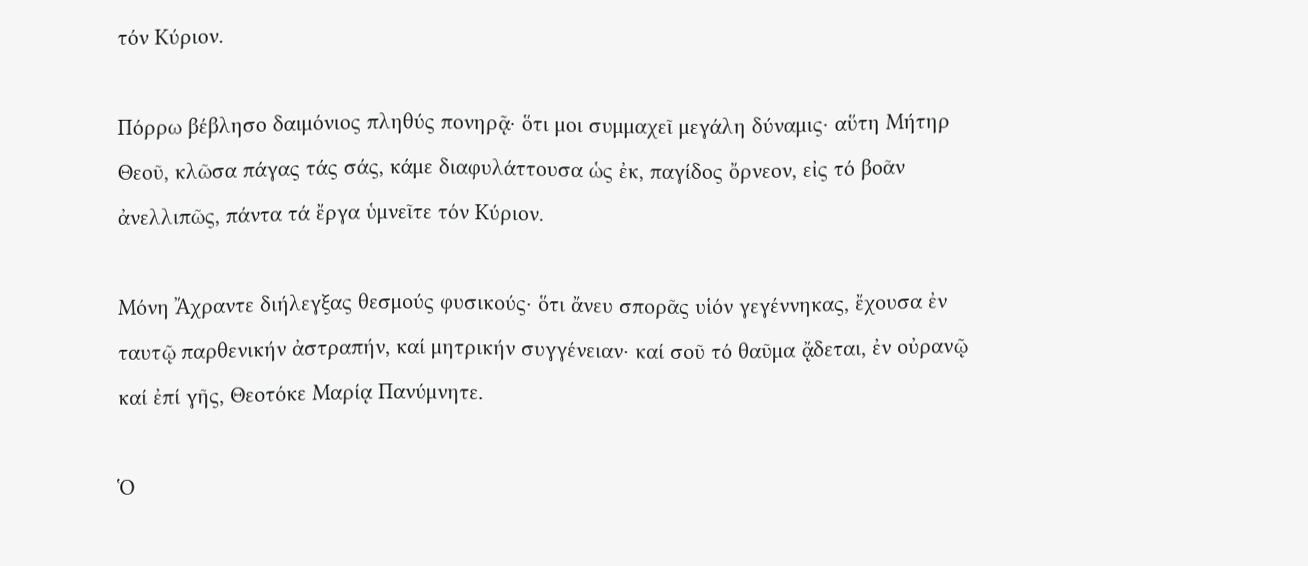τόν Κύριον.

Πόρρω βέβλησο δαιμόνιος πληθύς πονηρᾷ· ὅτι μοι συμμαχεῖ μεγάλη δύναμις· αὕτη Μήτηρ Θεοῦ, κλῶσα πάγας τάς σάς, κάμε διαφυλάττουσα ὡς ἐκ, παγίδος ὄρνεον, εἰς τό βοᾶν ἀνελλιπῶς, πάντα τά ἔργα ὑμνεῖτε τόν Κύριον.

Μόνη Ἄχραντε διήλεγξας θεσμούς φυσικούς· ὅτι ἄνευ σπορᾶς υἱόν γεγέννηκας, ἔχουσα ἐν ταυτῷ παρθενικήν ἀστραπήν, καί μητρικήν συγγένειαν· καί σοῦ τό θαῦμα ᾄδεται, ἐν οὐρανῷ καί ἐπί γῆς, Θεοτόκε Μαρίᾳ Πανύμνητε.

Ὁ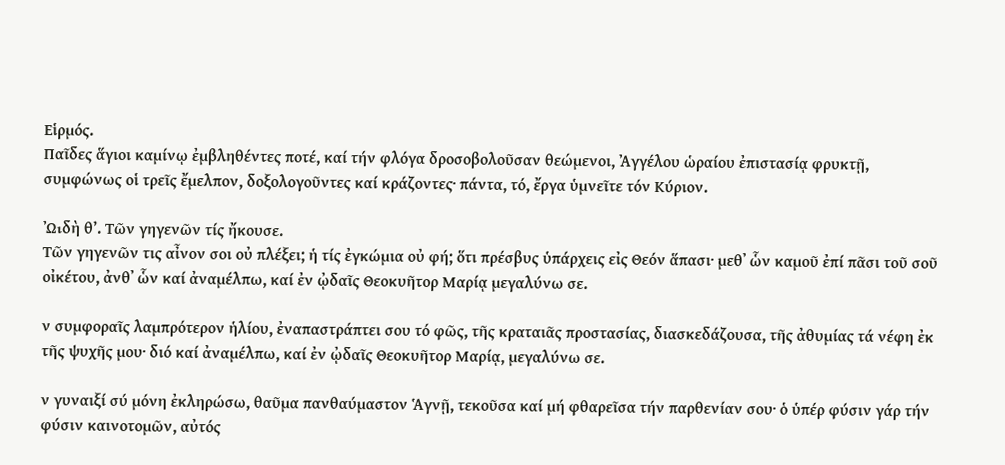Εἱρμός.
Παῖδες ἅγιοι καμίνῳ ἐμβληθέντες ποτέ, καί τήν φλόγα δροσοβολοῦσαν θεώμενοι, Ἀγγέλου ὡραίου ἐπιστασίᾳ φρυκτῇ, συμφώνως οἱ τρεῖς ἔμελπον, δοξολογοῦντες καί κράζοντες· πάντα, τό, ἔργα ὑμνεῖτε τόν Κύριον.

ᾨδὴ θ’. Τῶν γηγενῶν τίς ἤκουσε.
Τῶν γηγενῶν τις αἶνον σοι οὐ πλέξει; ἡ τίς ἐγκώμια οὐ φή; ὅτι πρέσβυς ὑπάρχεις εἰς Θεόν ἅπασι· μεθ᾽ ὧν καμοῦ ἐπί πᾶσι τοῦ σοῦ οἰκέτου, ἀνθ᾽ ὧν καί ἀναμέλπω, καί ἐν ᾠδαῖς Θεοκυῆτορ Μαρίᾳ μεγαλύνω σε.

ν συμφοραῖς λαμπρότερον ἡλίου, ἐναπαστράπτει σου τό φῶς, τῆς κραταιᾶς προστασίας, διασκεδάζουσα, τῆς ἀθυμίας τά νέφη ἐκ τῆς ψυχῆς μου· διό καί ἀναμέλπω, καί ἐν ᾠδαῖς Θεοκυῆτορ Μαρίᾳ, μεγαλύνω σε.

ν γυναιξί σύ μόνη ἐκληρώσω, θαῦμα πανθαύμαστον Ἁγνῇ, τεκοῦσα καί μή φθαρεῖσα τήν παρθενίαν σου· ὁ ὑπέρ φύσιν γάρ τήν φύσιν καινοτομῶν, αὐτός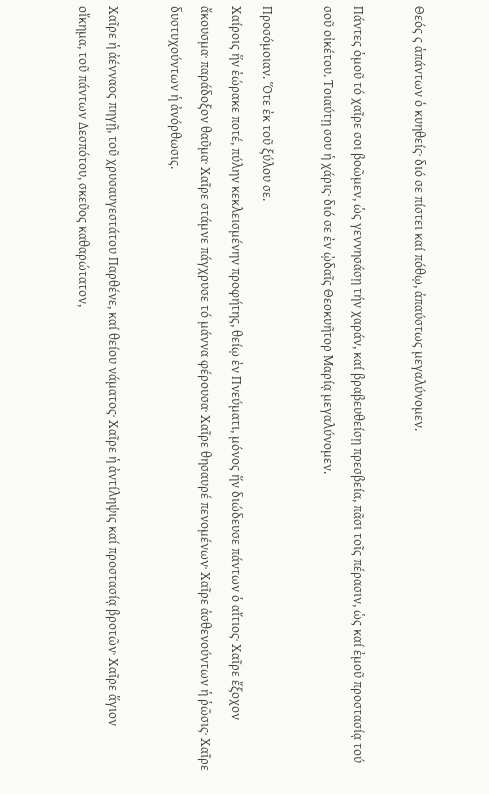Θεός ς ἁπάντων ὁ κυηθείς· διό σε πίστει καί πόθῳ, ἀπαύστως μεγαλύνομεν.

Πάντες ὁμοῦ τό χαῖρε σοι βοῶμεν, ὡς γεννησάσῃ τήν χαράν, καί βραβευθείσῃ πρεσβεία, πᾶσι τοῖς πέρασιν, ὡς καί ἐμοῦ προστασίᾳ τού σοῦ οἰκέτου. Τοιαύτῃ σου ἡ χάρις· διό σε ἐν ᾠδαῖς Θεοκυῆτορ Μαρίᾳ μεγαλύνομεν.

Προσόμοιαν. Ὅτε ἐκ τοῦ ξύλου σε.
Χαίροις ἥν ἑώρακε ποτέ, πύλην κεκλεισμένην προφήτης, θείῳ ἐν Πνεύματι, μόνος ἥν διώδευσε πάντων ὁ αἴτιος· Χαῖρε ἔξοχον ἄκουσμα· παράδοξον θαῦμα· Χαῖρε στάμνε πάγχρυσε τό μάννα φέρουσα· Χαῖρε θησαυρέ πενομένων· Χαῖρε ἀσθενούντων ἡ ῥῶσις· Χαῖρε δυστυχούντων ἡ ἀνόρθωσις.

Χαῖρε ἡ ἀένναος πηγῇ, τοῦ χρυσαυγεστάτου Παρθένε, καί θείου νάματος· Χαῖρε ἡ ἀντίληψις καί προστασίᾳ βροτῶν· Χαῖρε ἅγιον οἴκημα, τοῦ πάντων Δεσπότου, σκεῦος καθαρώτατον,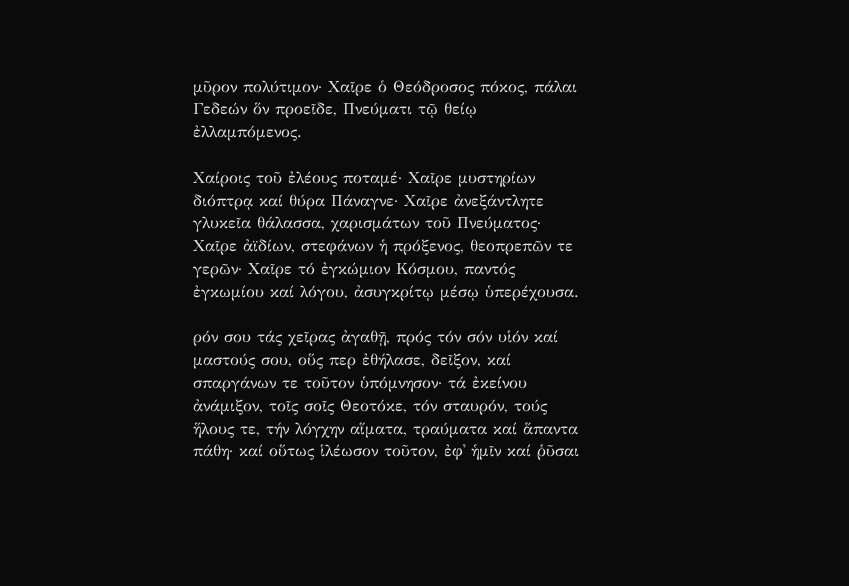μῦρον πολύτιμον· Χαῖρε ὁ Θεόδροσος πόκος, πάλαι Γεδεών ὅν προεῖδε, Πνεύματι τῷ θείῳ ἐλλαμπόμενος.

Χαίροις τοῦ ἐλέους ποταμέ· Χαῖρε μυστηρίων διόπτρᾳ καί θύρα Πάναγνε· Χαῖρε ἀνεξάντλητε γλυκεῖα θάλασσα, χαρισμάτων τοῦ Πνεύματος· Χαῖρε ἀϊδίων, στεφάνων ἡ πρόξενος, θεοπρεπῶν τε γερῶν· Χαῖρε τό ἐγκώμιον Κόσμου, παντός ἐγκωμίου καί λόγου, ἀσυγκρίτῳ μέσῳ ὑπερέχουσα.

ρόν σου τάς χεῖρας ἀγαθῇ, πρός τόν σόν υἱόν καί μαστούς σου, οὕς περ ἐθήλασε, δεῖξον, καί σπαργάνων τε τοῦτον ὑπόμνησον· τά ἐκείνου ἀνάμιξον, τοῖς σοῖς Θεοτόκε, τόν σταυρόν, τούς ἥλους τε, τήν λόγχην αἵματα, τραύματα καί ἅπαντα πάθη· καί οὕτως ἱλέωσον τοῦτον, ἐφ᾽ ἡμῖν καί ῥῦσαι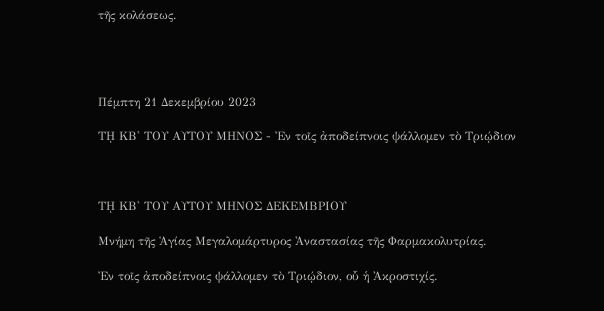τῆς κολάσεως.




Πέμπτη 21 Δεκεμβρίου 2023

Τῌ ΚΒ' ΤΟΥ ΑΥΤΟΥ ΜΗΝΟΣ - Ἐν τοῖς ἀποδείπνοις ψάλλομεν τὸ Τριῴδιον



Τῌ ΚΒ' ΤΟΥ ΑΥΤΟΥ ΜΗΝΟΣ ΔΕΚΕΜΒΡΙΟΥ

Μνήμη τῆς Ἁγίας Μεγαλομάρτυρος Ἀναστασίας τῆς Φαρμακολυτρίας.

Ἐν τοῖς ἀποδείπνοις ψάλλομεν τὸ Τριῴδιον, οὗ ἡ Ἀκροστιχίς.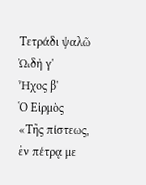Τετράδι ψαλῶ
ᾨδὴ γ'
Ἦχος β'
Ὁ Εἱρμὸς
«Τῆς πίστεως, ἐν πέτρᾳ με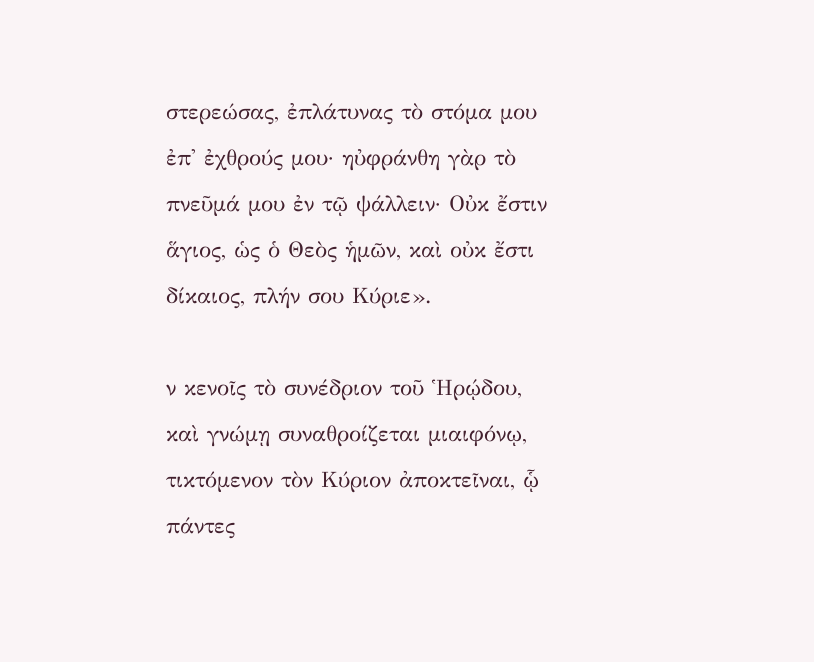στερεώσας, ἐπλάτυνας τὸ στόμα μου ἐπ' ἐχθρούς μου· ηὐφράνθη γὰρ τὸ πνεῦμά μου ἐν τῷ ψάλλειν· Οὐκ ἔστιν ἅγιος, ὡς ὁ Θεὸς ἡμῶν, καὶ οὐκ ἔστι δίκαιος, πλήν σου Κύριε».

ν κενοῖς τὸ συνέδριον τοῦ Ἡρῴδου, καὶ γνώμῃ συναθροίζεται μιαιφόνῳ, τικτόμενον τὸν Κύριον ἀποκτεῖναι, ᾧ πάντες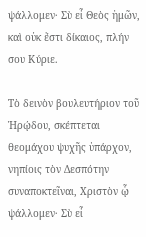ψάλλομεν· Σὺ εἶ Θεὸς ἡμῶν, καὶ οὐκ ἔστι δίκαιος, πλήν σου Κύριε.

Τὸ δεινὸν βουλευτήριον τοῦ Ἡρῴδου, σκέπτεται θεομάχου ψυχῆς ὑπάρχον, νηπίοις τὸν Δεσπότην συναποκτεῖναι, Χριστὸν ᾧ ψάλλομεν· Σὺ εἶ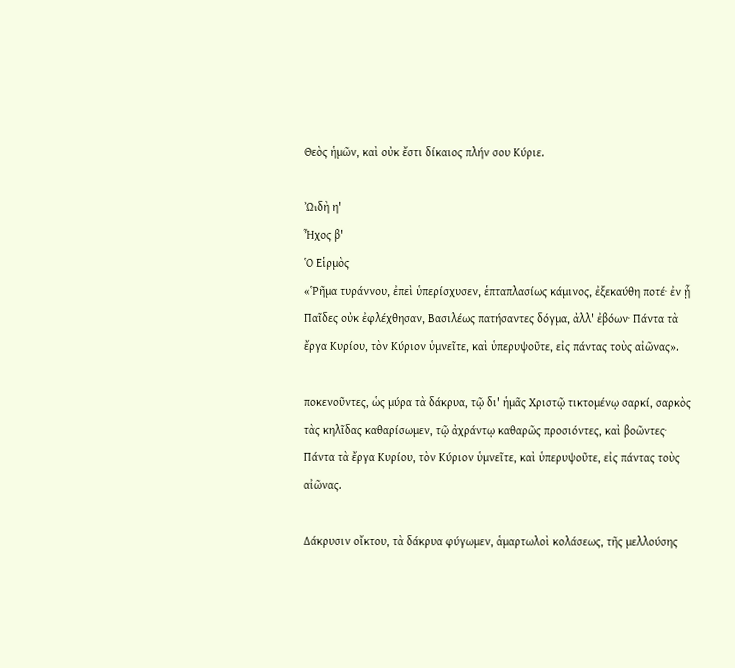Θεὸς ἡμῶν, καὶ οὐκ ἔστι δίκαιος πλήν σου Κύριε.

ᾨδὴ η'
Ἦχος β'
Ὁ Εἱρμὸς
«Ῥῆμα τυράννου, ἐπεὶ ὑπερίσχυσεν, ἑπταπλασίως κάμινος, ἐξεκαύθη ποτέ· ἐν ᾗ Παῖδες οὐκ ἐφλέχθησαν, Βασιλέως πατήσαντες δόγμα, ἀλλ' ἐβόων· Πάντα τὰ ἔργα Κυρίου, τὸν Κύριον ὑμνεῖτε, καὶ ὑπερυψοῦτε, εἰς πάντας τοὺς αἰῶνας».

ποκενοῦντες, ὡς μύρα τὰ δάκρυα, τῷ δι' ἡμᾶς Χριστῷ τικτομένῳ σαρκί, σαρκὸς τὰς κηλῖδας καθαρίσωμεν, τῷ ἀχράντῳ καθαρῶς προσιόντες, καὶ βοῶντες· Πάντα τὰ ἔργα Κυρίου, τὸν Κύριον ὑμνεῖτε, καὶ ὑπερυψοῦτε, εἰς πάντας τοὺς αἰῶνας.

Δάκρυσιν οἴκτου, τὰ δάκρυα φύγωμεν, ἁμαρτωλοὶ κολάσεως, τῆς μελλούσης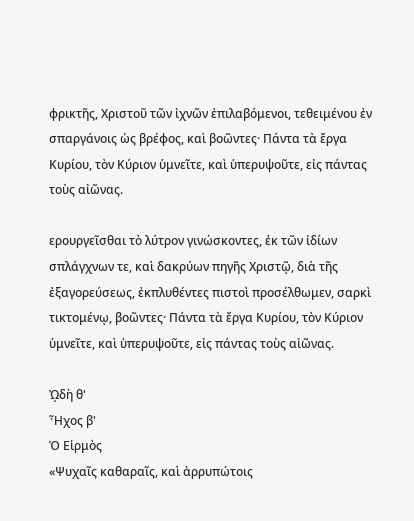φρικτῆς, Χριστοῦ τῶν ἰχνῶν ἐπιλαβόμενοι, τεθειμένου ἐν σπαργάνοις ὡς βρέφος, καὶ βοῶντες· Πάντα τὰ ἔργα Κυρίου, τὸν Κύριον ὑμνεῖτε, καὶ ὑπερυψοῦτε, εἰς πάντας τοὺς αἰῶνας.

ερουργεῖσθαι τὸ λύτρον γινώσκοντες, ἐκ τῶν ἰδίων σπλάγχνων τε, καὶ δακρύων πηγῆς Χριστῷ, διὰ τῆς ἐξαγορεύσεως, ἐκπλυθέντες πιστοὶ προσέλθωμεν, σαρκὶ τικτομένῳ, βοῶντες· Πάντα τὰ ἔργα Κυρίου, τὸν Κύριον ὑμνεῖτε, καὶ ὑπερυψοῦτε, εἰς πάντας τοὺς αἰῶνας.

ᾨδὴ θ'
Ἦχος β'
Ὁ Εἱρμὸς
«Ψυχαῖς καθαραῖς, καὶ ἀρρυπώτοις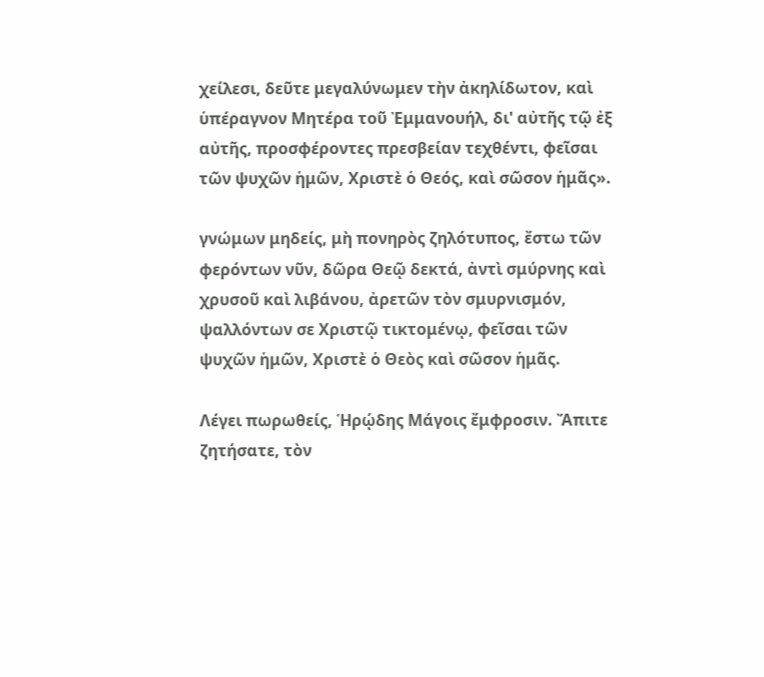χείλεσι, δεῦτε μεγαλύνωμεν τὴν ἀκηλίδωτον, καὶ ὑπέραγνον Μητέρα τοῦ Ἐμμανουήλ, δι' αὐτῆς τῷ ἐξ αὐτῆς, προσφέροντες πρεσβείαν τεχθέντι, φεῖσαι τῶν ψυχῶν ἡμῶν, Χριστὲ ὁ Θεός, καὶ σῶσον ἡμᾶς».

γνώμων μηδείς, μὴ πονηρὸς ζηλότυπος, ἔστω τῶν φερόντων νῦν, δῶρα Θεῷ δεκτά, ἀντὶ σμύρνης καὶ χρυσοῦ καὶ λιβάνου, ἀρετῶν τὸν σμυρνισμόν, ψαλλόντων σε Χριστῷ τικτομένῳ, φεῖσαι τῶν ψυχῶν ἡμῶν, Χριστὲ ὁ Θεὸς καὶ σῶσον ἡμᾶς.

Λέγει πωρωθείς, Ἡρῴδης Μάγοις ἔμφροσιν. Ἄπιτε ζητήσατε, τὸν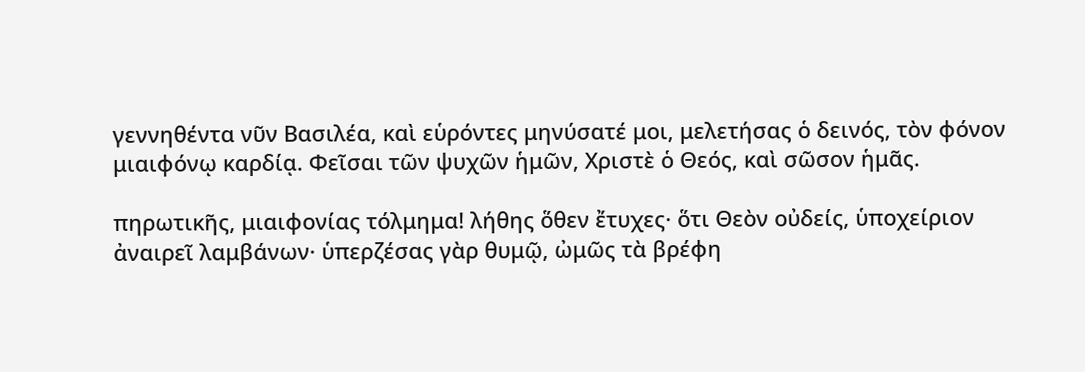γεννηθέντα νῦν Βασιλέα, καὶ εὑρόντες μηνύσατέ μοι, μελετήσας ὁ δεινός, τὸν φόνον μιαιφόνῳ καρδίᾳ. Φεῖσαι τῶν ψυχῶν ἡμῶν, Χριστὲ ὁ Θεός, καὶ σῶσον ἡμᾶς.

πηρωτικῆς, μιαιφονίας τόλμημα! λήθης ὅθεν ἔτυχες· ὅτι Θεὸν οὐδείς, ὑποχείριον ἀναιρεῖ λαμβάνων· ὑπερζέσας γὰρ θυμῷ, ὠμῶς τὰ βρέφη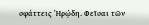σφάττεις Ἡρῴδη. Φεῖσαι τῶν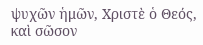ψυχῶν ἡμῶν, Χριστὲ ὁ Θεός, καὶ σῶσον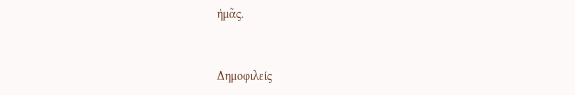ἡμᾶς.


Δημοφιλείς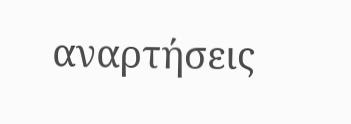αναρτήσεις